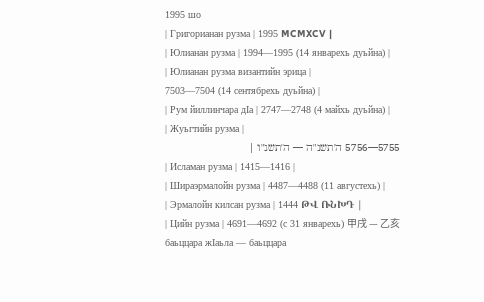1995 шо
| Григорианан рузма | 1995 MCMXCV |
| Юлианан рузма | 1994—1995 (14 январехь дуьйна) |
| Юлианан рузма византийн эрица |
7503—7504 (14 сентябрехь дуьйна) |
| Рум йиллинчара дӀа | 2747—2748 (4 майхь дуьйна) |
| Жуьгтийн рузма |
5755—5756 ה'תשנ"ה — ה'תשנ"ו |
| Исламан рузма | 1415—1416 |
| Шираэрмалойн рузма | 4487—4488 (11 августехь) |
| Эрмалойн килсан рузма | 1444 ԹՎ ՌՆԽԴ |
| Цийн рузма | 4691—4692 (с 31 январехь) 甲戌 — 乙亥 баьццара жӀаьла — баьццара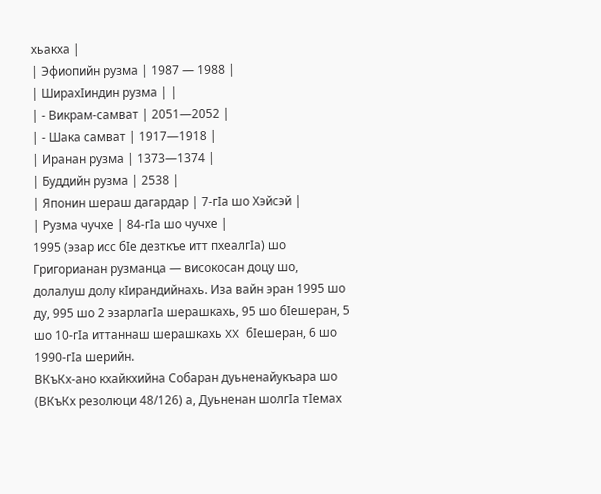хьакха |
| Эфиопийн рузма | 1987 — 1988 |
| ШирахӀиндин рузма | |
| - Викрам-самват | 2051—2052 |
| - Шака самват | 1917—1918 |
| Иранан рузма | 1373—1374 |
| Буддийн рузма | 2538 |
| Японин шераш дагардар | 7-гӀа шо Хэйсэй |
| Рузма чучхе | 84-гӀа шо чучхе |
1995 (эзар исс бӀе дезткъе итт пхеалгӀа) шо Григорианан рузманца — високосан доцу шо, долалуш долу кӀирандийнахь. Иза вайн эран 1995 шо ду, 995 шо 2 эзарлагӀа шерашкахь, 95 шо бӀешеран, 5 шо 10-гӀа иттаннаш шерашкахь XX бӀешеран, 6 шо 1990-гӀа шерийн.
ВКъКх-ано кхайкхийна Собаран дуьненайукъара шо (ВКъКх резолюци 48/126) а, Дуьненан шолгӀа тӀемах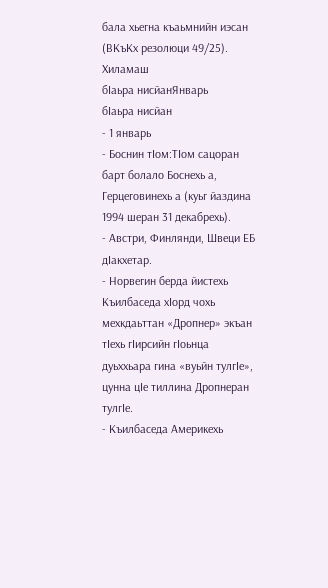бала хьегна къаьмнийн иэсан (ВКъКх резолюци 49/25).
Хиламаш
бӀаьра нисйанЯнварь
бӀаьра нисйан
- 1 январь
- Боснин тӀом:ТӀом сацоран барт болало Боснехь а, Герцеговинехь а (куьг йаздина 1994 шеран 31 декабрехь).
- Австри, Финлянди, Швеци ЕБ дӀакхетар.
- Норвегин берда йистехь Къилбаседа хӀорд чохь мехкдаьттан «Дропнер» экъан тӀехь гӀирсийн гӀоьнца дуьххьара гина «вуьйн тулгӀе», цунна цӀе тиллина Дропнеран тулгӀе.
- Къилбаседа Америкехь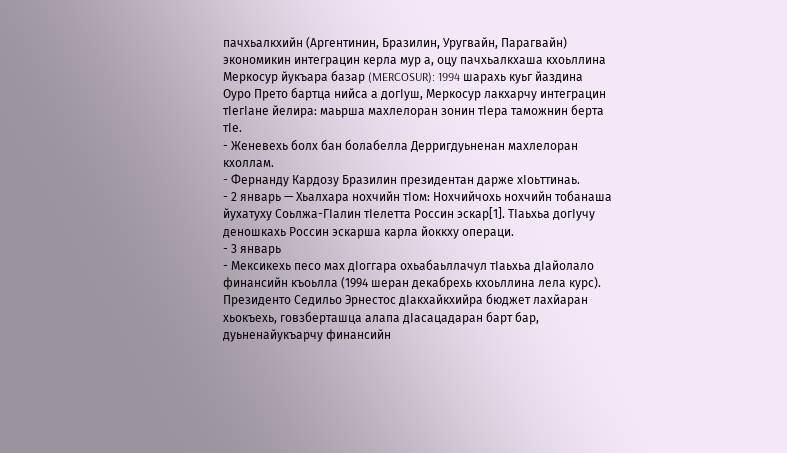пачхьалкхийн (Аргентинин, Бразилин, Уругвайн, Парагвайн) экономикин интеграцин керла мур а, оцу пачхьалкхаша кхоьллина Меркосур йукъара базар (MERCOSUR): 1994 шарахь куьг йаздина Оуро Прето бартца нийса а догӀуш, Меркосур лакхарчу интеграцин тӀегӀане йелира: маьрша махлелоран зонин тӀера таможнин берта тӀе.
- Женевехь болх бан болабелла Дерригдуьненан махлелоран кхоллам.
- Фернанду Кардозу Бразилин президентан дарже хӀоьттинаь.
- 2 январь — Хьалхара нохчийн тӀом: Нохчийчохь нохчийн тобанаша йухатуху Соьлжа-ГӀалин тӀелетта Россин эскар[1]. ТӀаьхьа догӀучу деношкахь Россин эскарша карла йоккху операци.
- 3 январь
- Мексикехь песо мах дӀоггара охьабаьллачул тӀаьхьа дӀайолало финансийн къоьлла (1994 шеран декабрехь кхоьллина лела курс). Президенто Седильо Эрнестос дӀакхайкхийра бюджет лахйаран хьокъехь, говзберташца алапа дӀасацадаран барт бар, дуьненайукъарчу финансийн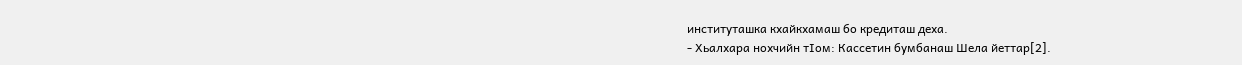институташка кхайкхамаш бо кредиташ деха.
- Хьалхара нохчийн тӀом: Кассетин бумбанаш Шела йеттар[2].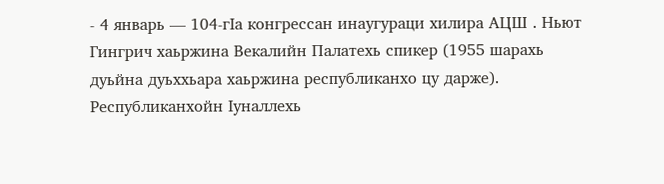- 4 январь — 104-гӀа конгрессан инаугураци хилира АЦШ . Ньют Гингрич хаьржина Векалийн Палатехь спикер (1955 шарахь дуьйна дуьххьара хаьржина республиканхо цу дарже). Республиканхойн Ӏуналлехь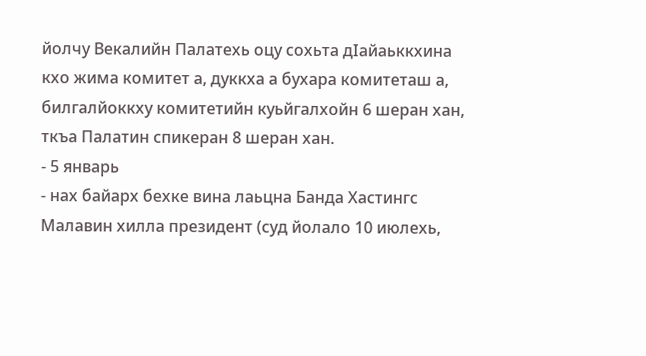йолчу Векалийн Палатехь оцу сохьта дӀайаьккхина кхо жима комитет а, дуккха а бухара комитеташ а, билгалйоккху комитетийн куьйгалхойн 6 шеран хан, ткъа Палатин спикеран 8 шеран хан.
- 5 январь
- нах байарх бехке вина лаьцна Банда Хастингс Малавин хилла президент (суд йолало 10 июлехь,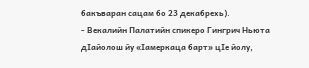бакъваран сацам бо 23 декабрехь).
- Векалийн Палатийн спикеро Гингрич Ньюта дӀайолош йу «Ӏамеркаца барт» цӀе йолу,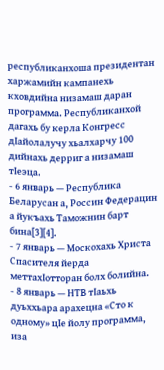республиканхоша президентан харжамийн кампанехь кховдийна низамаш даран программа. Республиканхой дагахь бу керла Конгресс дӀайолалучу хьалхарчу 100 дийнахь дерриг а низамаш тӀеэца.
- 6 январь — Республика Беларусан а, Россин Федерацин а йукъахь Таможнин барт бина[3][4].
- 7 январь — Москохахь Христа Спасителя йерда меттахӀотторан болх болийна.
- 8 январь — НТВ тӀаьхь дуьххьара арахецна «Сто к одному» цӀе йолу программа, иза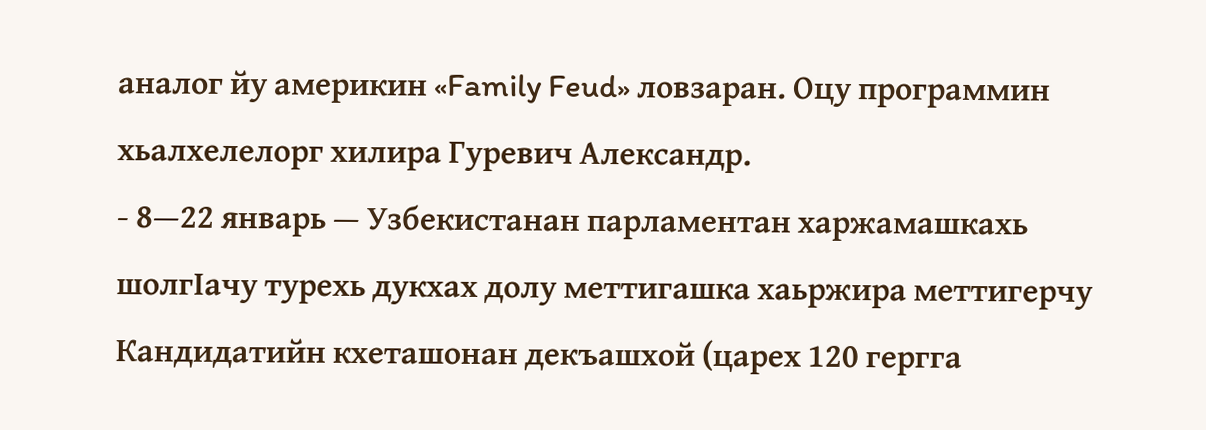аналог йу америкин «Family Feud» ловзаран. Оцу программин хьалхелелорг хилира Гуревич Александр.
- 8—22 январь — Узбекистанан парламентан харжамашкахь шолгӀачу турехь дукхах долу меттигашка хаьржира меттигерчу Кандидатийн кхеташонан декъашхой (царех 120 гергга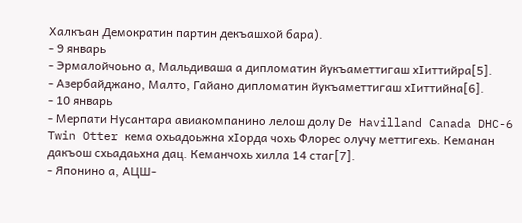Халкъан Демократин партин декъашхой бара).
- 9 январь
- Эрмалойчоьно а, Мальдиваша а дипломатин йукъаметтигаш хӀиттийра[5].
- Азербайджано, Малто, Гайано дипломатин йукъаметтигаш хӀиттийна[6].
- 10 январь
- Мерпати Нусантара авиакомпанино лелош долу De Havilland Canada DHC-6 Twin Otter кема охьадоьжна хӀорда чохь Флорес олучу меттигехь. Кеманан дакъош схьадаьхна дац. Кеманчохь хилла 14 стаг[7].
- Японино а, АЦШ-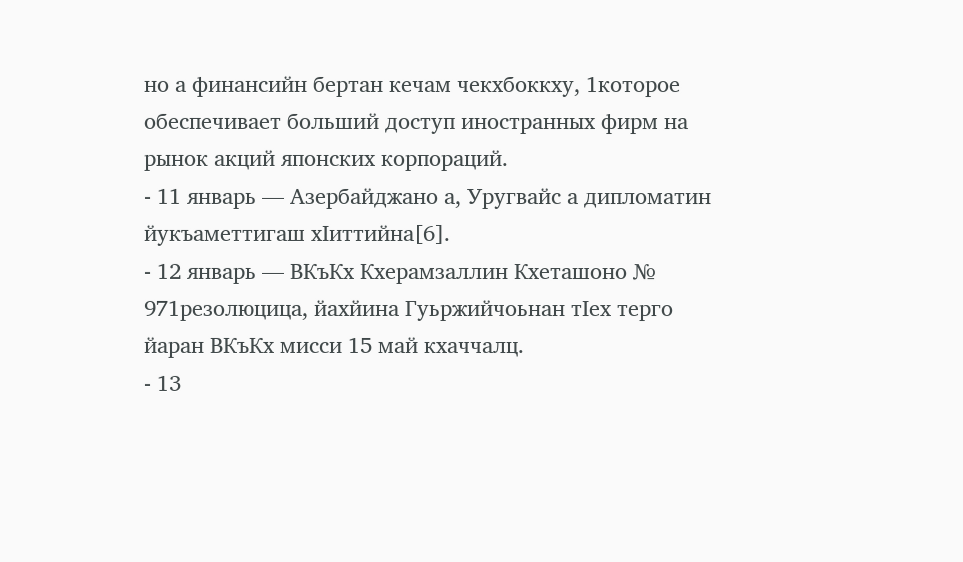но а финансийн бертан кечам чекхбоккху, 1которое обеспечивает больший доступ иностранных фирм на рынок акций японских корпораций.
- 11 январь — Азербайджано а, Уругвайс а дипломатин йукъаметтигаш хӀиттийна[6].
- 12 январь — ВКъКх Кхерамзаллин Кхеташоно № 971резолюцица, йахйина Гуьржийчоьнан тӀех терго йаран ВКъКх мисси 15 май кхаччалц.
- 13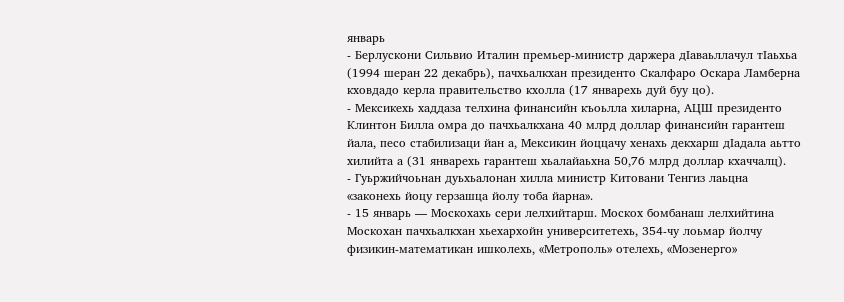январь
- Берлускони Сильвио Италин премьер-министр даржера дӀаваьллачул тӀаьхьа (1994 шеран 22 декабрь), пачхьалкхан президенто Скалфаро Оскара Ламберна кховдадо керла правительство кхолла (17 январехь дуй буу цо).
- Мексикехь хаддаза телхина финансийн къоьлла хиларна, АЦШ президенто Клинтон Билла омра до пачхьалкхана 40 млрд доллар финансийн гарантеш йала, песо стабилизаци йан а, Мексикин йоццачу хенахь декхарш дӀадала аьтто хилийта а (31 январехь гарантеш хьалайаьхна 50,76 млрд доллар кхаччалц).
- Гуьржийчоьнан дуьхьалонан хилла министр Китовани Тенгиз лаьцна «законехь йоцу герзашца йолу тоба йарна».
- 15 январь — Москохахь сери лелхийтарш. Москох бомбанаш лелхийтина Москохан пачхьалкхан хьехархойн университетехь, 354-чу лоьмар йолчу физикин-математикан ишколехь, «Метрополь» отелехь, «Мозенерго»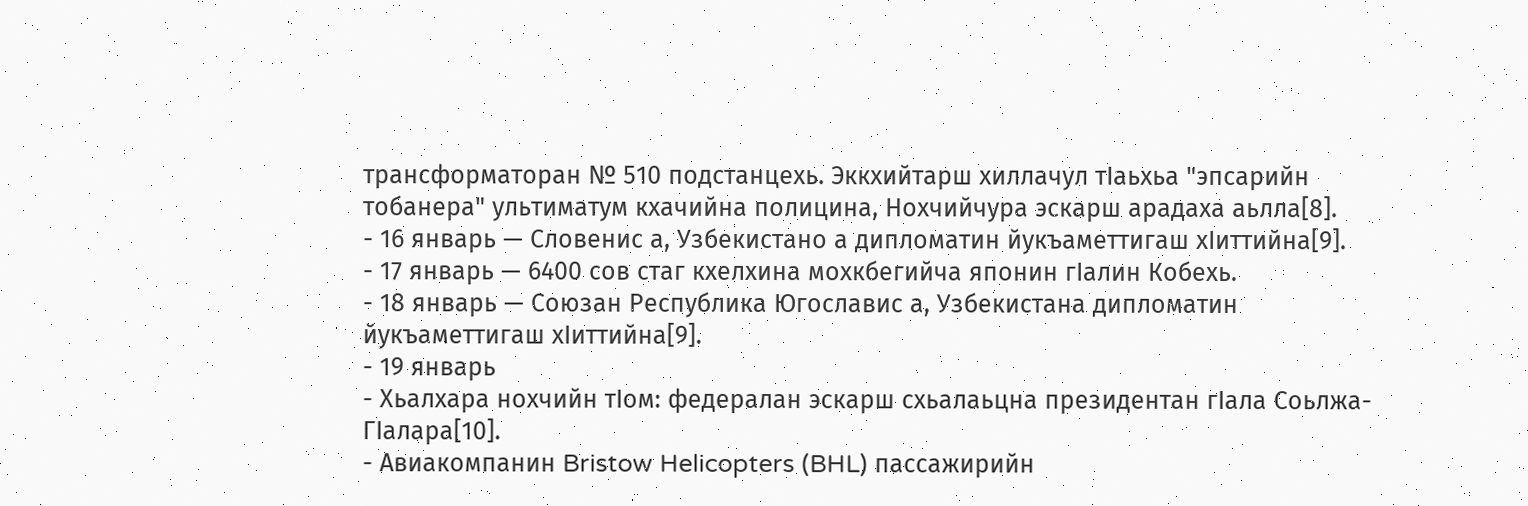трансформаторан № 510 подстанцехь. Эккхийтарш хиллачул тӀаьхьа "эпсарийн тобанера" ультиматум кхачийна полицина, Нохчийчура эскарш арадаха аьлла[8].
- 16 январь — Словенис а, Узбекистано а дипломатин йукъаметтигаш хӀиттийна[9].
- 17 январь — 6400 сов стаг кхелхина мохкбегийча японин гӀалин Кобехь.
- 18 январь — Союзан Республика Югославис а, Узбекистана дипломатин йукъаметтигаш хӀиттийна[9].
- 19 январь
- Хьалхара нохчийн тӀом: федералан эскарш схьалаьцна президентан гӀала Соьлжа-ГӀалара[10].
- Авиакомпанин Bristow Helicopters (BHL) пассажирийн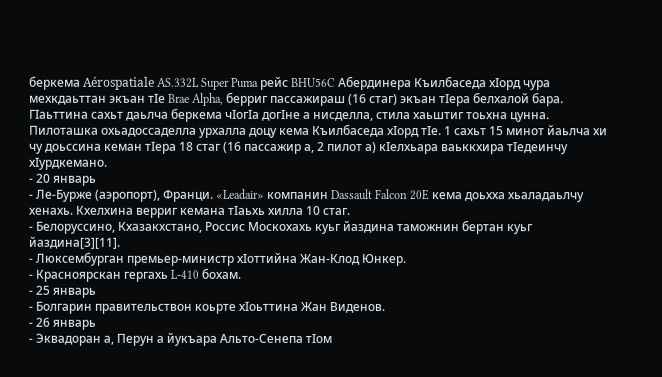беркема Aérospatiale AS.332L Super Puma рейс BHU56C Абердинера Къилбаседа хӀорд чура мехкдаьттан экъан тӀе Brae Alpha, берриг пассажираш (16 стаг) экъан тӀера белхалой бара. ГӀаьттина сахьт даьлча беркема чӀогӀа догӀне а нисделла, стила хаьштиг тоьхна цунна. Пилоташка охьадоссаделла урхалла доцу кема Къилбаседа хӀорд тӀе. 1 сахьт 15 минот йаьлча хи чу доьссина кеман тӀера 18 стаг (16 пассажир а, 2 пилот а) кӀелхьара ваьккхира тӀедеинчу хӀурдкемано.
- 20 январь
- Ле-Бурже (аэропорт), Франци. «Leadair» компанин Dassault Falcon 20E кема доьхха хьаладаьлчу хенахь. Кхелхина верриг кемана тӀаьхь хилла 10 стаг.
- Белоруссино, Кхазакхстано, Россис Москохахь куьг йаздина таможнин бертан куьг йаздина[3][11].
- Люксембурган премьер-министр хӀоттийна Жан-Клод Юнкер.
- Красноярскан гергахь L-410 бохам.
- 25 январь
- Болгарин правительствон коьрте хӀоьттина Жан Виденов.
- 26 январь
- Эквадоран а, Перун а йукъара Альто-Сенепа тӀом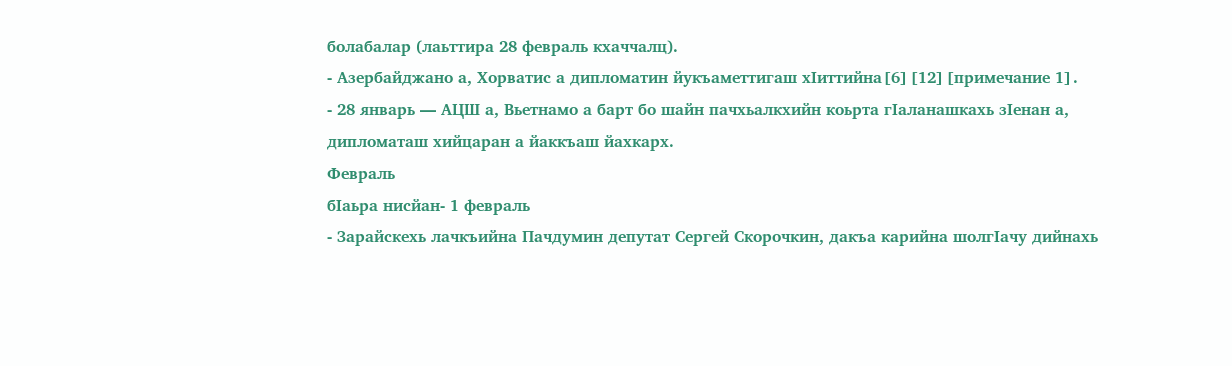болабалар (лаьттира 28 февраль кхаччалц).
- Азербайджано а, Хорватис а дипломатин йукъаметтигаш хӀиттийна[6][12][примечание 1].
- 28 январь — АЦШ а, Вьетнамо а барт бо шайн пачхьалкхийн коьрта гӀаланашкахь зӀенан а, дипломаташ хийцаран а йаккъаш йахкарх.
Февраль
бӀаьра нисйан- 1 февраль
- Зарайскехь лачкъийна Пачдумин депутат Сергей Скорочкин, дакъа карийна шолгӀачу дийнахь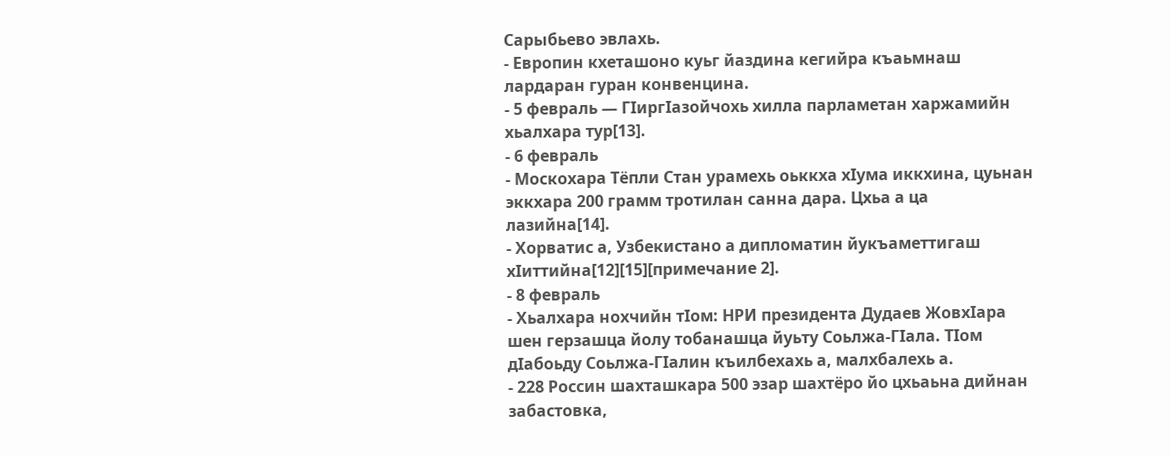Сарыбьево эвлахь.
- Европин кхеташоно куьг йаздина кегийра къаьмнаш лардаран гуран конвенцина.
- 5 февраль — ГӀиргӀазойчохь хилла парламетан харжамийн хьалхара тур[13].
- 6 февраль
- Москохара Тёпли Стан урамехь оьккха хӀума иккхина, цуьнан эккхара 200 грамм тротилан санна дара. Цхьа а ца лазийна[14].
- Хорватис а, Узбекистано а дипломатин йукъаметтигаш хӀиттийна[12][15][примечание 2].
- 8 февраль
- Хьалхара нохчийн тӀом: НРИ президента Дудаев ЖовхӀара шен герзашца йолу тобанашца йуьту Соьлжа-ГӀала. ТӀом дӀабоьду Соьлжа-ГӀалин къилбехахь а, малхбалехь а.
- 228 Россин шахташкара 500 эзар шахтёро йо цхьаьна дийнан забастовка,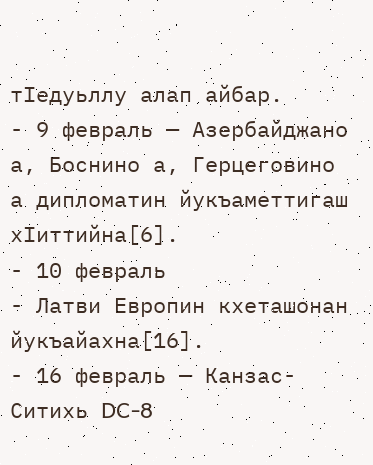тӀедуьллу алап айбар.
- 9 февраль — Азербайджано а, Боснино а, Герцеговино а дипломатин йукъаметтигаш хӀиттийна[6].
- 10 февраль
- Латви Европин кхеташонан йукъайахна[16].
- 16 февраль — Канзас-Ситихь DC-8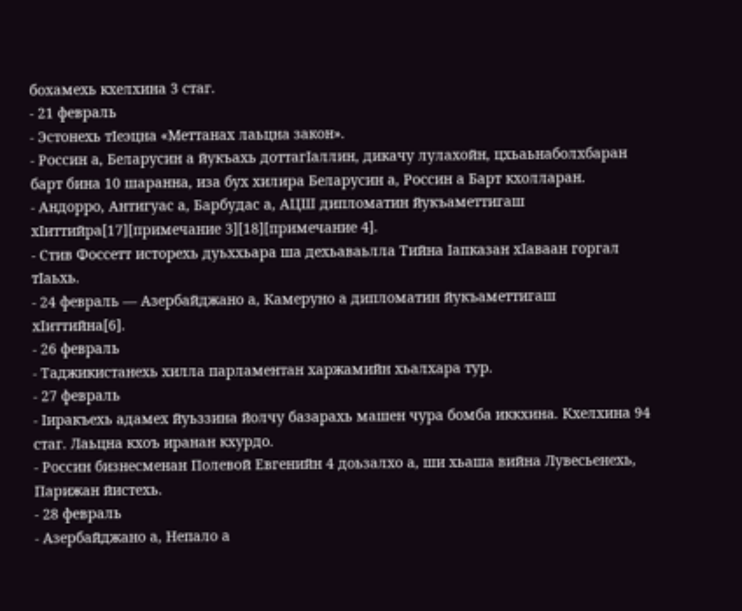бохамехь кхелхина 3 стаг.
- 21 февраль
- Эстонехь тӀеэцна «Меттанах лаьцна закон».
- Россин а, Беларусин а йукъахь доттагӀаллин, дикачу лулахойн, цхьаьнаболхбаран барт бина 10 шаранна, иза бух хилира Беларусин а, Россин а Барт кхолларан.
- Андорро, Антигуас а, Барбудас а, АЦШ дипломатин йукъаметтигаш хӀиттийра[17][примечание 3][18][примечание 4].
- Стив Фоссетт исторехь дуьххьара ша дехьаваьлла Тийна Ӏапказан хӀаваан горгал тӀаьхь.
- 24 февраль — Азербайджано а, Камеруно а дипломатин йукъаметтигаш хӀиттийна[6].
- 26 февраль
- Таджикистанехь хилла парламентан харжамийн хьалхара тур.
- 27 февраль
- Ӏиракъехь адамех йуьззина йолчу базарахь машен чура бомба иккхина. Кхелхина 94 стаг. Лаьцна кхоъ иранан кхурдо.
- Россин бизнесменан Полевой Евгенийн 4 доьзалхо а, ши хьаша вийна Лувесьенехь, Парижан йистехь.
- 28 февраль
- Азербайджано а, Непало а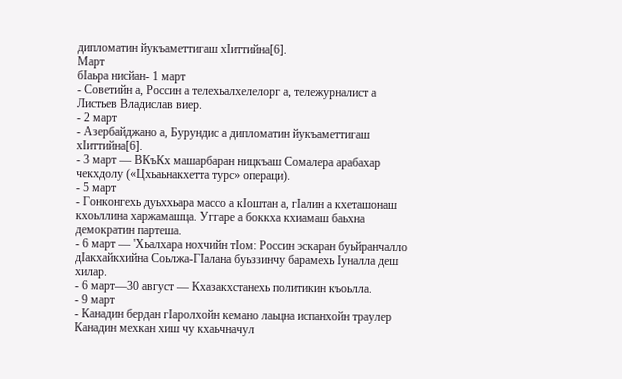дипломатин йукъаметтигаш хӀиттийна[6].
Март
бӀаьра нисйан- 1 март
- Советийн а, Россин а телехьалхелелорг а, тележурналист а Листьев Владислав виер.
- 2 март
- Азербайджано а, Бурундис а дипломатин йукъаметтигаш хӀиттийна[6].
- 3 март — ВКъКх машарбаран ницкъаш Сомалера арабахар чекхдолу («Цхьаьнакхетта турс» операци).
- 5 март
- Гонконгехь дуьххьара массо а кӀоштан а, гӀалин а кхеташонаш кхоьллина харжамашца. Уггаре а боккха кхиамаш баьхна демократин партеша.
- 6 март — 'Хьалхара нохчийн тӀом: Россин эскаран буьйранчалло дӀакхайкхийна Соьлжа-ГӀалана буьззинчу барамехь Ӏуналла деш хилар.
- 6 март—30 август — Кхазакхстанехь политикин къоьлла.
- 9 март
- Канадин бердан гӀаролхойн кемано лаьцна испанхойн траулер Канадин мехкан хиш чу кхаьчначул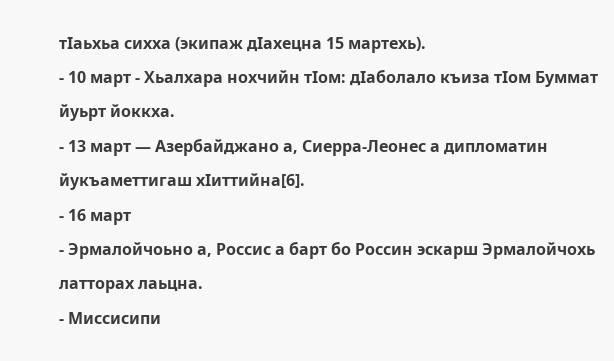тӀаьхьа сихха (экипаж дӀахецна 15 мартехь).
- 10 март - Хьалхара нохчийн тӀом: дӀаболало къиза тӀом Буммат йуьрт йоккха.
- 13 март — Азербайджано а, Сиерра-Леонес а дипломатин йукъаметтигаш хӀиттийна[6].
- 16 март
- Эрмалойчоьно а, Россис а барт бо Россин эскарш Эрмалойчохь латторах лаьцна.
- Миссисипи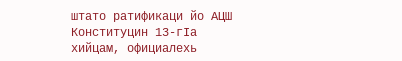штато ратификаци йо АЦШ Конституцин 13-гӀа хийцам, официалехь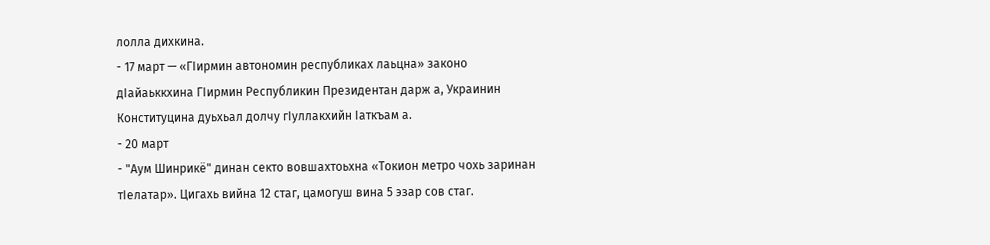лолла дихкина.
- 17 март — «ГӀирмин автономин республиках лаьцна» законо дӀайаьккхина ГӀирмин Республикин Президентан дарж а, Украинин Конституцина дуьхьал долчу гӀуллакхийн Ӏаткъам а.
- 20 март
- "Аум Шинрикё" динан секто вовшахтоьхна «Токион метро чохь заринан тӀелатар». Цигахь вийна 12 стаг, цамогуш вина 5 эзар сов стаг.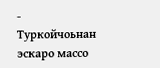- Туркойчоьнан эскаро массо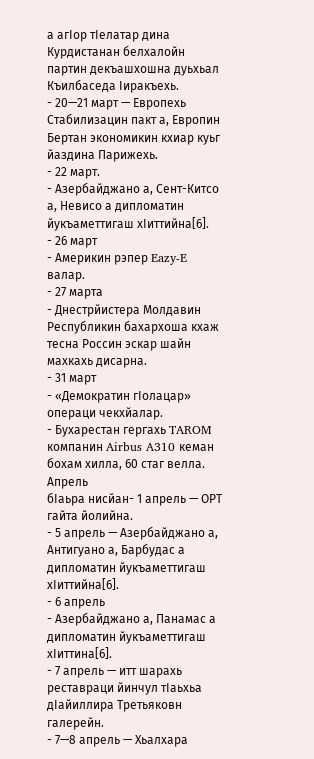а агӀор тӀелатар дина Курдистанан белхалойн партин декъашхошна дуьхьал Къилбаседа Ӏиракъехь.
- 20—21 март — Европехь Стабилизацин пакт а, Европин Бертан экономикин кхиар куьг йаздина Парижехь.
- 22 март.
- Азербайджано а, Сент-Китсо а, Невисо а дипломатин йукъаметтигаш хӀиттийна[6].
- 26 март
- Америкин рэпер Eazy-E валар.
- 27 марта
- Днестрйистера Молдавин Республикин бахархоша кхаж тесна Россин эскар шайн махкахь дисарна.
- 31 март
- «Демократин гӀолацар» операци чекхйалар.
- Бухарестан гергахь TAROM компанин Airbus A310 кеман бохам хилла, 60 стаг велла.
Апрель
бӀаьра нисйан- 1 апрель — ОРТ гайта йолийна.
- 5 апрель — Азербайджано а, Антигуано а, Барбудас а дипломатин йукъаметтигаш хӀиттийна[6].
- 6 апрель
- Азербайджано а, Панамас а дипломатин йукъаметтигаш хӀиттина[6].
- 7 апрель — итт шарахь реставраци йинчул тӀаьхьа дӀайиллира Третьяковн галерейн.
- 7—8 апрель — Хьалхара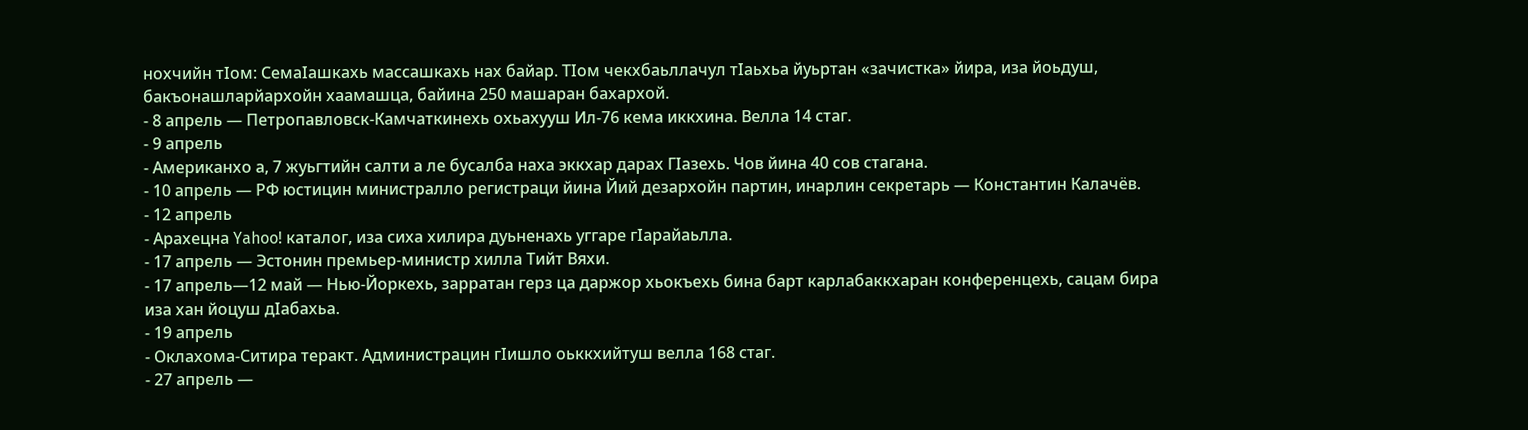нохчийн тӀом: СемаӀашкахь массашкахь нах байар. ТӀом чекхбаьллачул тӀаьхьа йуьртан «зачистка» йира, иза йоьдуш, бакъонашларйархойн хаамашца, байина 250 машаран бахархой.
- 8 апрель — Петропавловск-Камчаткинехь охьахууш Ил-76 кема иккхина. Велла 14 стаг.
- 9 апрель
- Американхо а, 7 жуьгтийн салти а ле бусалба наха эккхар дарах ГӀазехь. Чов йина 40 сов стагана.
- 10 апрель — РФ юстицин министралло регистраци йина Йий дезархойн партин, инарлин секретарь — Константин Калачёв.
- 12 апрель
- Арахецна Yahoo! каталог, иза сиха хилира дуьненахь уггаре гӀарайаьлла.
- 17 апрель — Эстонин премьер-министр хилла Тийт Вяхи.
- 17 апрель—12 май — Нью-Йоркехь, зарратан герз ца даржор хьокъехь бина барт карлабаккхаран конференцехь, сацам бира иза хан йоцуш дӀабахьа.
- 19 апрель
- Оклахома-Ситира теракт. Администрацин гӀишло оьккхийтуш велла 168 стаг.
- 27 апрель —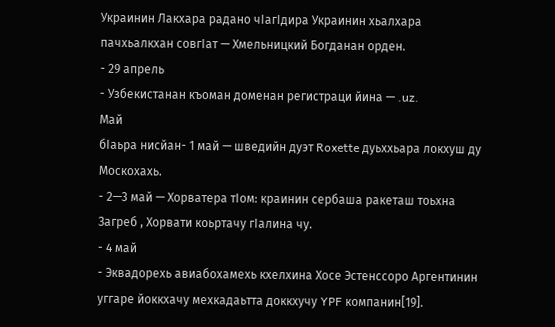Украинин Лакхара радано чӀагӀдира Украинин хьалхара пачхьалкхан совгӀат — Хмельницкий Богданан орден.
- 29 апрель
- Узбекистанан къоман доменан регистраци йина — .uz.
Май
бӀаьра нисйан- 1 май — шведийн дуэт Roxette дуьххьара локхуш ду Москохахь.
- 2—3 май — Хорватера тӀом: краинин сербаша ракеташ тоьхна Загреб , Хорвати коьртачу гӀалина чу.
- 4 май
- Эквадорехь авиабохамехь кхелхина Хосе Эстенссоро Аргентинин уггаре йоккхачу мехкадаьтта доккхучу YPF компанин[19].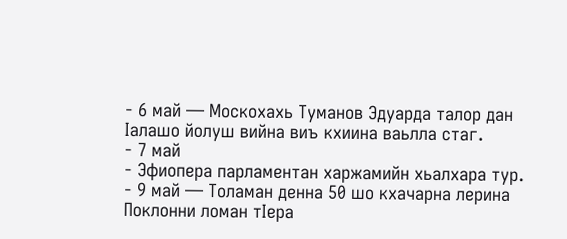- 6 май — Москохахь Туманов Эдуарда талор дан Ӏалашо йолуш вийна виъ кхиина ваьлла стаг.
- 7 май
- Эфиопера парламентан харжамийн хьалхара тур.
- 9 май — Толаман денна 50 шо кхачарна лерина Поклонни ломан тӀера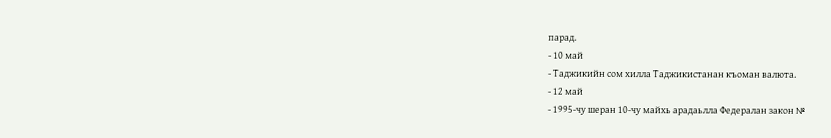парад.
- 10 май
- Таджикийн сом хилла Таджикистанан къоман валюта.
- 12 май
- 1995-чу шеран 10-чу майхь арадаьлла Федералан закон №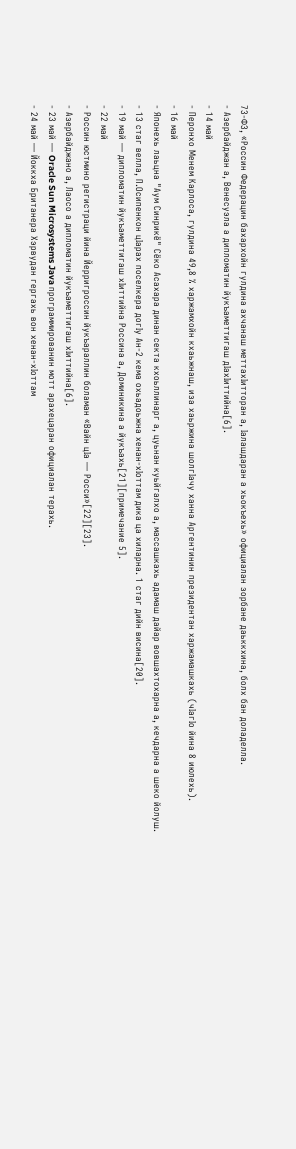73-ФЗ, «Россин Федерацин бахархойн гулдина ахчанаш меттахӀитторан а, Ӏалашдаран а хьокъехь» официалан зорбане даьккхина, болх бан доладелла.
- Азербайджан а, Венесуэла а дипломатин йукъаметтигаш дӀахӀиттийна[6].
- 14 май
- Перонхо Менем Карлоса, гулдина 49,8 % харжамхойн кхаьжнаш, иза хаьржина шолгӀачу ханна Аргентинин президентан харжамашкахь (чӀагӀо йина 8 июлехь).
- 16 май
- Японехь лаьцна "Аум Синрикё" Сёко Асахара динан секта кхоьллинарг а, цуьнан куьйгалхо а, массашкахь адамаш дайар вовшахтохарна а, кечдарна а шеко йолуш.
- 13 стаг велла, П.Осипенкон цӀарах поселкера догӀу Ан-2 кема охьадоьжна хенан-хӀоттам дика ца хиларна. 1 стаг дийн висина[20].
- 19 май — дипломатин йукъаметтигаш хӀиттийна Россина а, Доминикина а йукъахь[21][примечание 5].
- 22 май
- Россин юстмино регистраци йина Йерригроссин йукъараллин боламан «Вайн цӀа — Росси»[22][23].
- Азербайджано а, Лаосо а дипломатин йукъаметтигаш хӀиттийна[6].
- 23 май — Oracle Sun Microsystems Java программированин мотт арахецаран официалан терахь.
- 24 май — Йоккха Британера Хэрвудан гергахь вон хенан-хӀоттам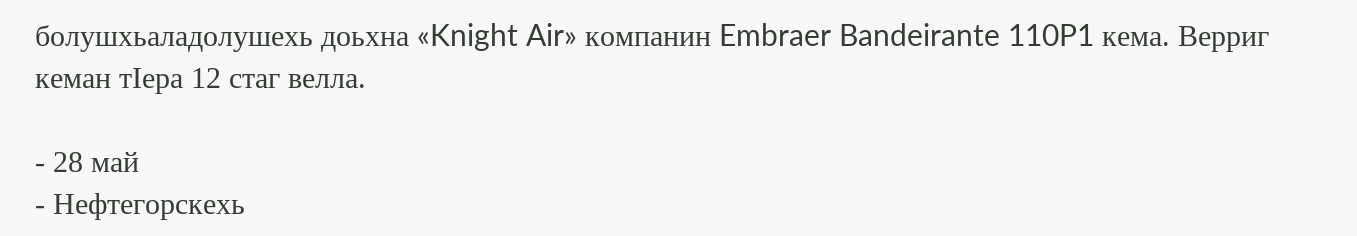болушхьаладолушехь доьхна «Knight Air» компанин Embraer Bandeirante 110P1 кема. Верриг кеман тӀера 12 стаг велла.

- 28 май
- Нефтегорскехь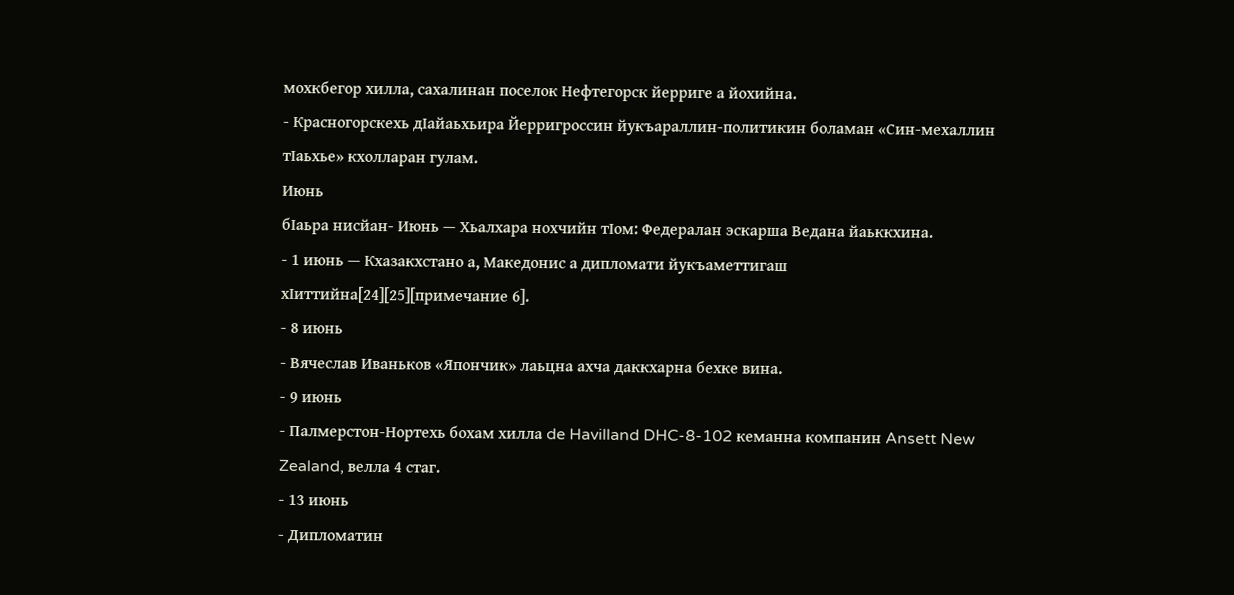мохкбегор хилла, сахалинан поселок Нефтегорск йерриге а йохийна.
- Красногорскехь дӀайаьхьира Йерригроссин йукъараллин-политикин боламан «Син-мехаллин тӀаьхье» кхолларан гулам.
Июнь
бӀаьра нисйан- Июнь — Хьалхара нохчийн тӀом: Федералан эскарша Ведана йаьккхина.
- 1 июнь — Кхазакхстано а, Македонис а дипломати йукъаметтигаш хӀиттийна[24][25][примечание 6].
- 8 июнь
- Вячеслав Иваньков «Япончик» лаьцна ахча даккхарна бехке вина.
- 9 июнь
- Палмерстон-Нортехь бохам хилла de Havilland DHC-8-102 кеманна компанин Ansett New Zealand, велла 4 стаг.
- 13 июнь
- Дипломатин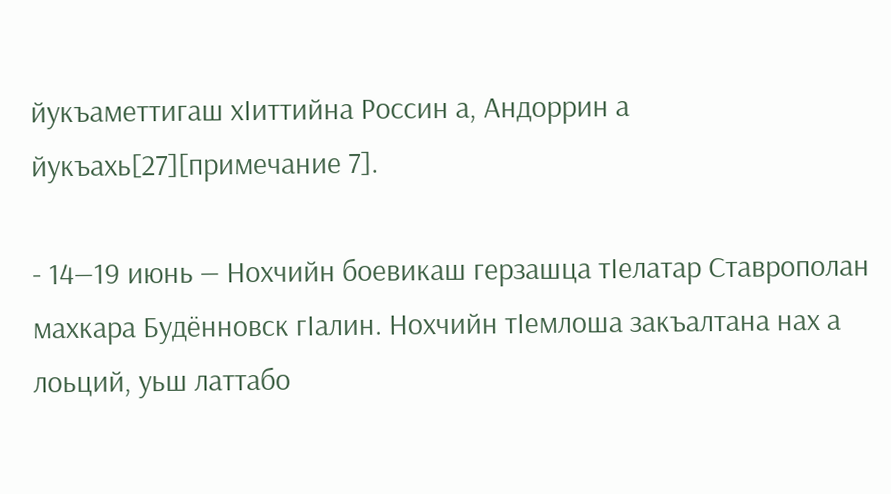йукъаметтигаш хӀиттийна Россин а, Андоррин а йукъахь[27][примечание 7].

- 14—19 июнь — Нохчийн боевикаш герзашца тӀелатар Ставрополан махкара Будённовск гӀалин. Нохчийн тӀемлоша закъалтана нах а лоьций, уьш латтабо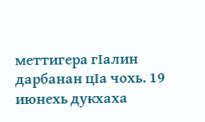меттигера гӀалин дарбанан цӀа чохь. 19 июнехь дукхаха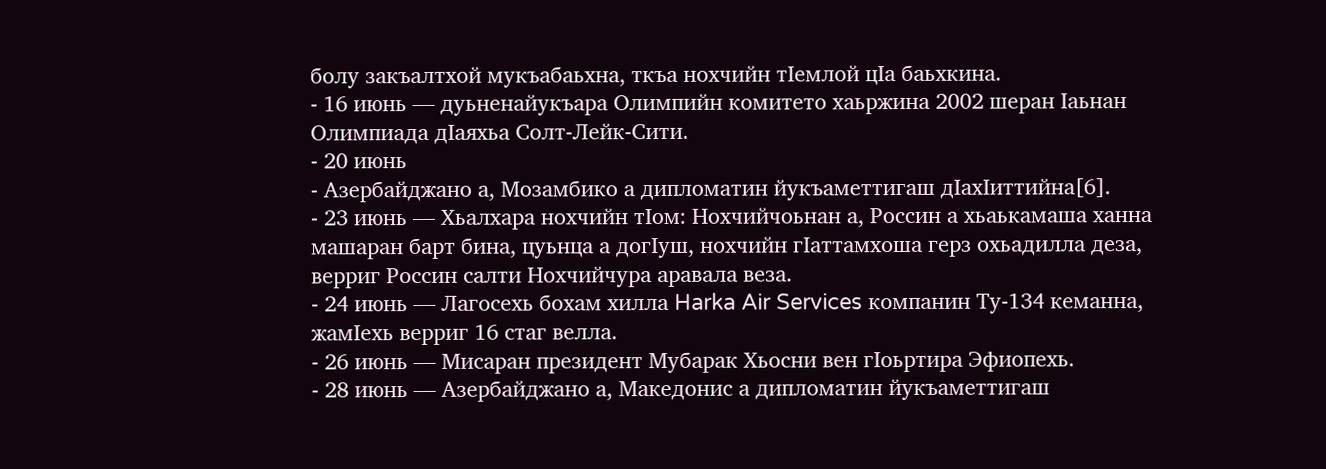болу закъалтхой мукъабаьхна, ткъа нохчийн тӀемлой цӀа баьхкина.
- 16 июнь — дуьненайукъара Олимпийн комитето хаьржина 2002 шеран Ӏаьнан Олимпиада дӀаяхьа Солт-Лейк-Сити.
- 20 июнь
- Азербайджано а, Мозамбико а дипломатин йукъаметтигаш дӀахӀиттийна[6].
- 23 июнь — Хьалхара нохчийн тӀом: Нохчийчоьнан а, Россин а хьаькамаша ханна машаран барт бина, цуьнца а догӀуш, нохчийн гӀаттамхоша герз охьадилла деза, верриг Россин салти Нохчийчура аравала веза.
- 24 июнь — Лагосехь бохам хилла Harka Air Services компанин Ту-134 кеманна, жамӀехь верриг 16 стаг велла.
- 26 июнь — Мисаран президент Мубарак Хьосни вен гӀоьртира Эфиопехь.
- 28 июнь — Азербайджано а, Македонис а дипломатин йукъаметтигаш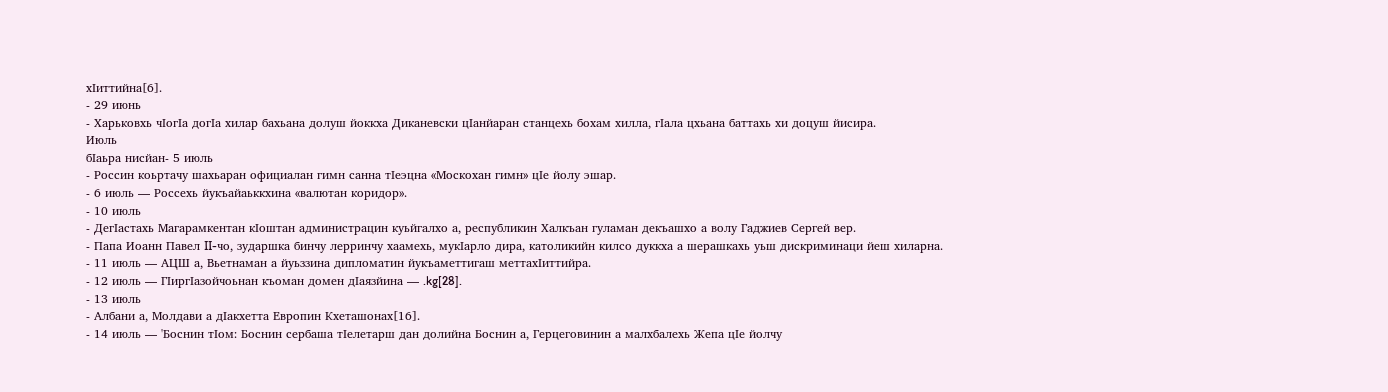хӀиттийна[6].
- 29 июнь
- Харьковхь чӀогӀа догӀа хилар бахьана долуш йоккха Диканевски цӀанйаран станцехь бохам хилла, гӀала цхьана баттахь хи доцуш йисира.
Июль
бӀаьра нисйан- 5 июль
- Россин коьртачу шахьаран официалан гимн санна тӀеэцна «Москохан гимн» цӀе йолу эшар.
- 6 июль — Россехь йукъайаьккхина «валютан коридор».
- 10 июль
- ДегӀастахь Магарамкентан кӀоштан администрацин куьйгалхо а, республикин Халкъан гуламан декъашхо а волу Гаджиев Сергей вер.
- Папа Иоанн Павел II-чо, зударшка бинчу лерринчу хаамехь, мукӀарло дира, католикийн килсо дуккха а шерашкахь уьш дискриминаци йеш хиларна.
- 11 июль — АЦШ а, Вьетнаман а йуьззина дипломатин йукъаметтигаш меттахӀиттийра.
- 12 июль — ГӀиргӀазойчоьнан къоман домен дӀаязйина — .kg[28].
- 13 июль
- Албани а, Молдави а дӀакхетта Европин Кхеташонах[16].
- 14 июль — 'Боснин тӀом: Боснин сербаша тӀелетарш дан долийна Боснин а, Герцеговинин а малхбалехь Жепа цӀе йолчу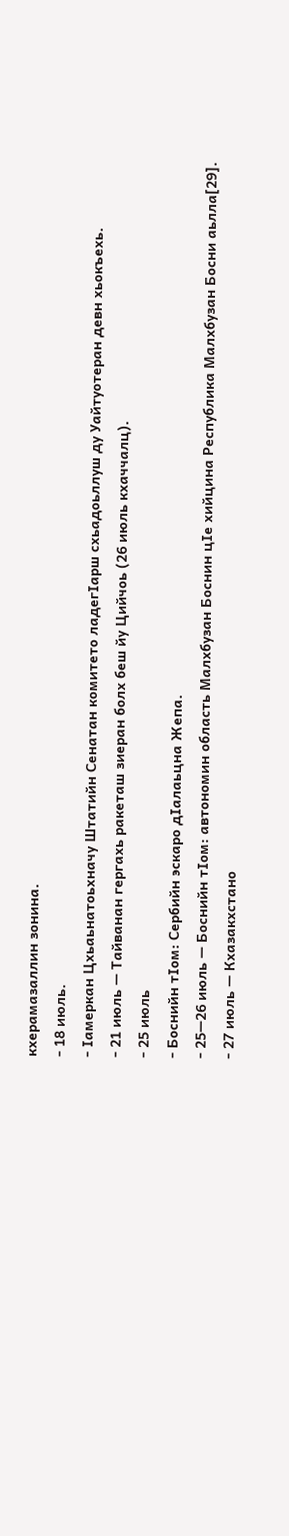кхерамазаллин зонина.
- 18 июль.
- Ӏамеркан Цхьаьнатоьхначу Штатийн Сенатан комитето ладегӀарш схьадоьллуш ду Уайтуотеран девн хьокъехь.
- 21 июль — Тайванан гергахь ракеташ зиеран болх беш йу Цийчоь (26 июль кхаччалц).
- 25 июль
- Боснийн тӀом: Сербийн эскаро дӀалаьцна Жепа.
- 25—26 июль — Боснийн тӀом: автономин область Малхбузан Боснин цӀе хийцина Республика Малхбузан Босни аьлла[29].
- 27 июль — Кхазакхстано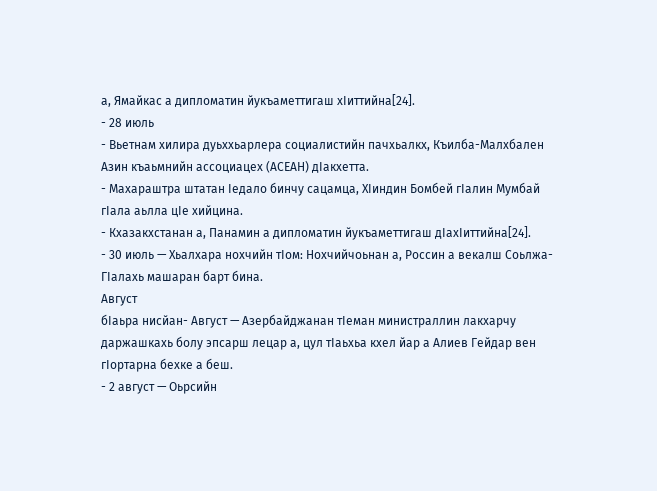а, Ямайкас а дипломатин йукъаметтигаш хӀиттийна[24].
- 28 июль
- Вьетнам хилира дуьххьарлера социалистийн пачхьалкх, Къилба-Малхбален Азин къаьмнийн ассоциацех (АСЕАН) дӀакхетта.
- Махараштра штатан Ӏедало бинчу сацамца, ХӀиндин Бомбей гӀалин Мумбай гӀала аьлла цӀе хийцина.
- Кхазакхстанан а, Панамин а дипломатин йукъаметтигаш дӀахӀиттийна[24].
- 30 июль — Хьалхара нохчийн тӀом: Нохчийчоьнан а, Россин а векалш Соьлжа-ГӀалахь машаран барт бина.
Август
бӀаьра нисйан- Август — Азербайджанан тӀеман министраллин лакхарчу даржашкахь болу эпсарш лецар а, цул тӀаьхьа кхел йар а Алиев Гейдар вен гӀортарна бехке а беш.
- 2 август — Оьрсийн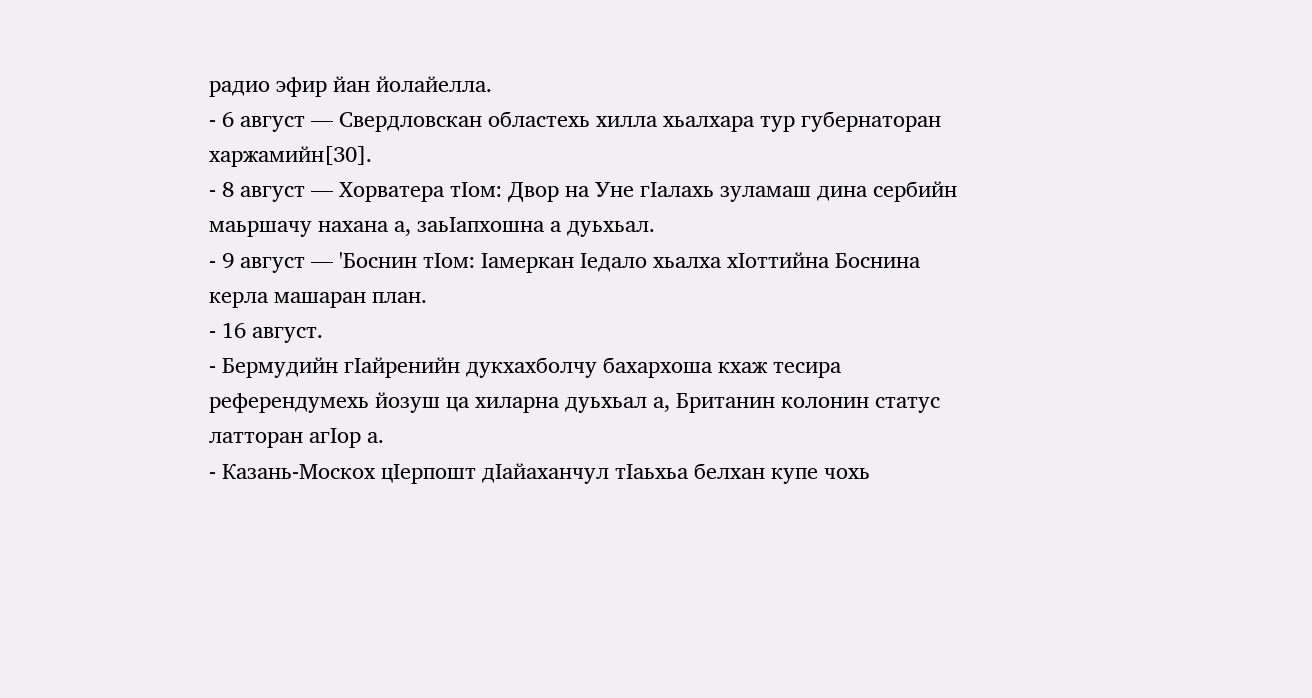радио эфир йан йолайелла.
- 6 август — Свердловскан областехь хилла хьалхара тур губернаторан харжамийн[30].
- 8 август — Хорватера тӀом: Двор на Уне гӀалахь зуламаш дина сербийн маьршачу нахана а, заьӀапхошна а дуьхьал.
- 9 август — 'Боснин тӀом: Ӏамеркан Ӏедало хьалха хӀоттийна Боснина керла машаран план.
- 16 август.
- Бермудийн гӀайренийн дукхахболчу бахархоша кхаж тесира референдумехь йозуш ца хиларна дуьхьал а, Британин колонин статус латторан агӀор а.
- Казань-Москох цӀерпошт дӀайаханчул тӀаьхьа белхан купе чохь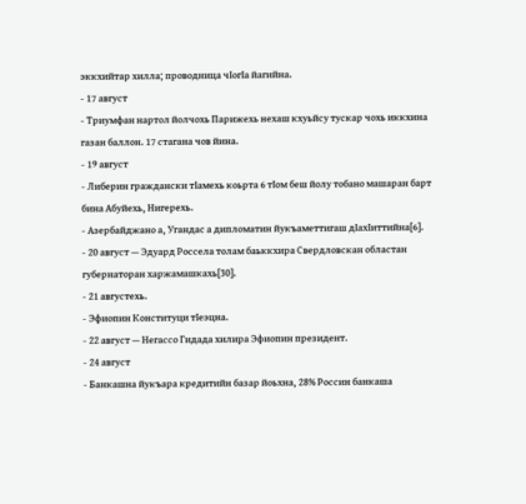эккхийтар хилла; проводница чӀогӀа йагийна.
- 17 август
- Триумфан нартол йолчохь Парижехь нехаш кхуьйсу тускар чохь иккхина газан баллон. 17 стагана чов йина.
- 19 август
- Либерин граждански тӀамехь коьрта 6 тӀом беш йолу тобано машаран барт бина Абуйехь, Нигерехь.
- Азербайджано а, Угандас а дипломатин йукъаметтигаш дӀахӀиттийна[6].
- 20 август — Эдуард Россела толам баьккхира Свердловскан областан губернаторан харжамашкахь[30].
- 21 августехь.
- Эфиопин Конституци тӀеэцна.
- 22 август — Негассо Гидада хилира Эфиопин президент.
- 24 август
- Банкашна йукъара кредитийн базар йоьхна, 28% Россин банкаша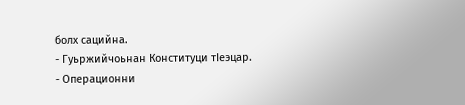болх сацийна.
- Гуьржийчоьнан Конституци тӀеэцар.
- Операционни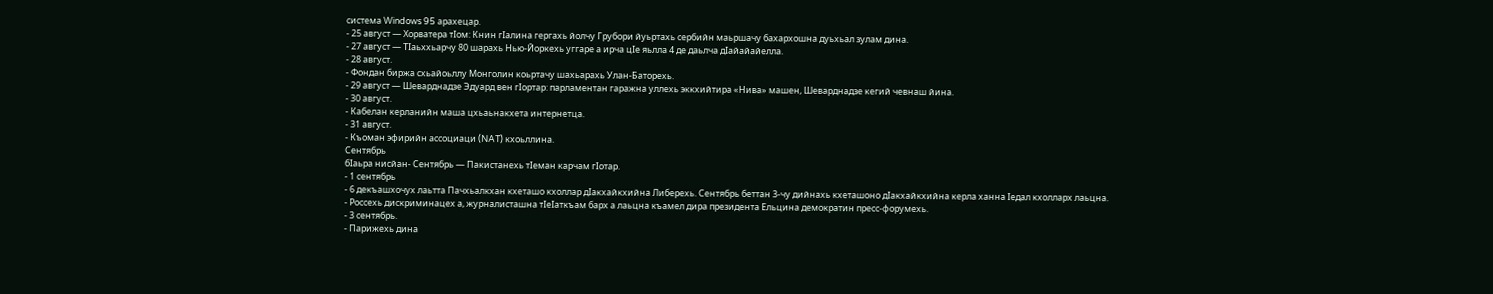система Windows 95 арахецар.
- 25 август — Хорватера тӀом: Книн гӀалина гергахь йолчу Грубори йуьртахь сербийн маьршачу бахархошна дуьхьал зулам дина.
- 27 август — ТӀаьххьарчу 80 шарахь Нью-Йоркехь уггаре а ирча цӀе яьлла 4 де даьлча дӀайайайелла.
- 28 август.
- Фондан биржа схьайоьллу Монголин коьртачу шахьарахь Улан-Баторехь.
- 29 август — Шеварднадзе Эдуард вен гӀортар: парламентан гаражна уллехь эккхийтира «Нива» машен, Шеварднадзе кегий чевнаш йина.
- 30 август.
- Кабелан керланийн маша цхьаьнакхета интернетца.
- 31 август.
- Къоман эфирийн ассоциаци (NAT) кхоьллина.
Сентябрь
бӀаьра нисйан- Сентябрь — Пакистанехь тӀеман карчам гӀотар.
- 1 сентябрь
- 6 декъашхочух лаьтта Пачхьалкхан кхеташо кхоллар дӀакхайкхийна Либерехь. Сентябрь беттан 3-чу дийнахь кхеташоно дӀакхайкхийна керла ханна Ӏедал кхолларх лаьцна.
- Россехь дискриминацех а, журналисташна тӀеӀаткъам барх а лаьцна къамел дира президента Ельцина демократин пресс-форумехь.
- 3 сентябрь.
- Парижехь дина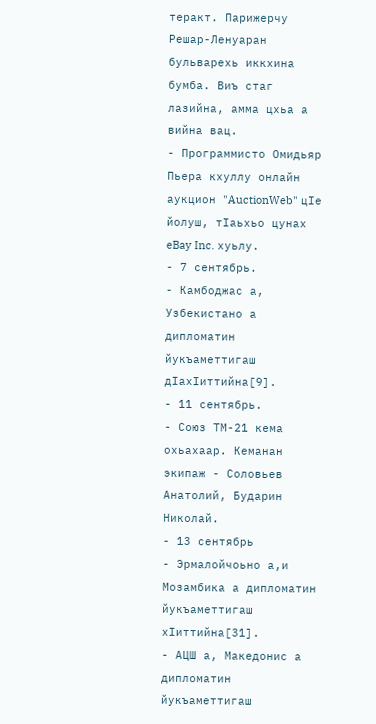теракт. Парижерчу Решар-Ленуаран бульварехь иккхина бумба. Виъ стаг лазийна, амма цхьа а вийна вац.
- Программисто Омидьяр Пьера кхуллу онлайн аукцион "AuctionWeb" цӀе йолуш, тӀаьхьо цунах eBay Inc. хуьлу.
- 7 сентябрь.
- Камбоджас а, Узбекистано а дипломатин йукъаметтигаш дӀахӀиттийна[9].
- 11 сентябрь.
- Союз ТМ-21 кема охьахаар. Кеманан экипаж - Соловьев Анатолий, Бударин Николай.
- 13 сентябрь
- Эрмалойчоьно а,и Мозамбика а дипломатин йукъаметтигаш хӀиттийна[31].
- АЦШ а, Македонис а дипломатин йукъаметтигаш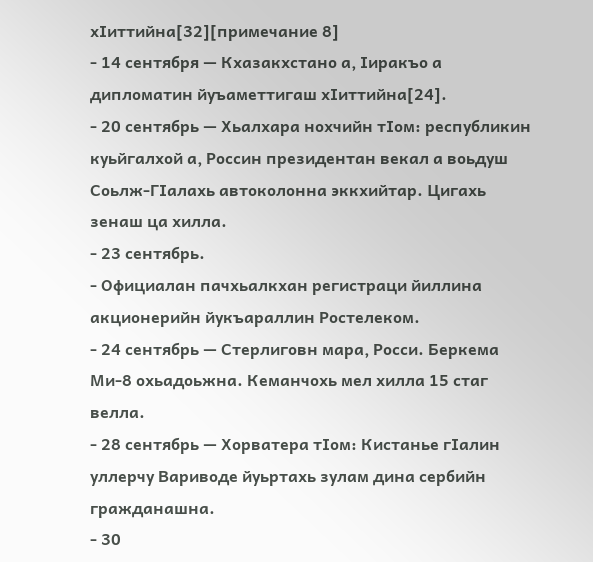хӀиттийна[32][примечание 8]
- 14 сентября — Кхазакхстано а, Ӏиракъо а дипломатин йуъаметтигаш хӀиттийна[24].
- 20 сентябрь — Хьалхара нохчийн тӀом: республикин куьйгалхой а, Россин президентан векал а воьдуш Соьлж-ГӀалахь автоколонна эккхийтар. Цигахь зенаш ца хилла.
- 23 сентябрь.
- Официалан пачхьалкхан регистраци йиллина акционерийн йукъараллин Ростелеком.
- 24 сентябрь — Стерлиговн мара, Росси. Беркема Ми-8 охьадоьжна. Кеманчохь мел хилла 15 стаг велла.
- 28 сентябрь — Хорватера тӀом: Кистанье гӀалин уллерчу Вариводе йуьртахь зулам дина сербийн гражданашна.
- 30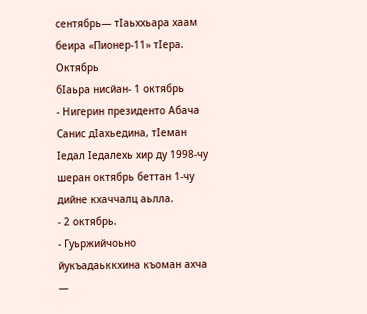сентябрь— тӀаьххьара хаам беира «Пионер-11» тӀера.
Октябрь
бӀаьра нисйан- 1 октябрь
- Нигерин президенто Абача Санис дӀахьедина, тӀеман Ӏедал Ӏедалехь хир ду 1998-чу шеран октябрь беттан 1-чу дийне кхаччалц аьлла.
- 2 октябрь.
- Гуьржийчоьно йукъадаьккхина къоман ахча —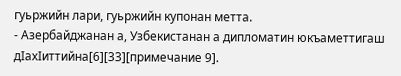гуьржийн лари, гуьржийн купонан метта.
- Азербайджанан а, Узбекистанан а дипломатин юкъаметтигаш дӀахӀиттийна[6][33][примечание 9].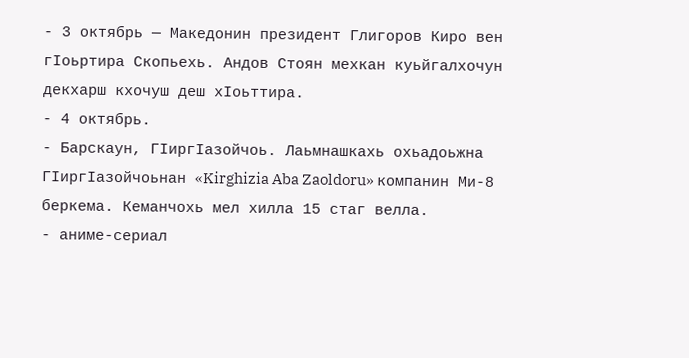- 3 октябрь — Македонин президент Глигоров Киро вен гӀоьртира Скопьехь. Андов Стоян мехкан куьйгалхочун декхарш кхочуш деш хӀоьттира.
- 4 октябрь.
- Барскаун, ГӀиргӀазойчоь. Лаьмнашкахь охьадоьжна ГӀиргӀазойчоьнан «Kirghizia Aba Zaoldoru» компанин Ми-8 беркема. Кеманчохь мел хилла 15 стаг велла.
- аниме-сериал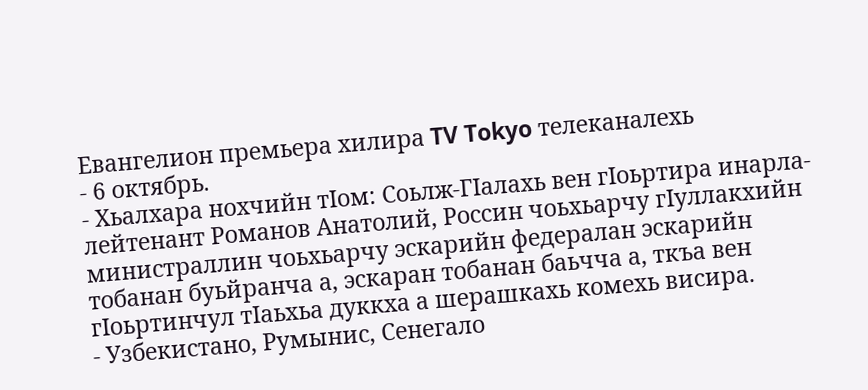Евангелион премьера хилира TV Tokyo телеканалехь
- 6 октябрь.
- Хьалхара нохчийн тӀом: Соьлж-ГӀалахь вен гӀоьртира инарла-лейтенант Романов Анатолий, Россин чоьхьарчу гӀуллакхийн министраллин чоьхьарчу эскарийн федералан эскарийн тобанан буьйранча а, эскаран тобанан баьчча а, ткъа вен гӀоьртинчул тӀаьхьа дуккха а шерашкахь комехь висира.
- Узбекистано, Румынис, Сенегало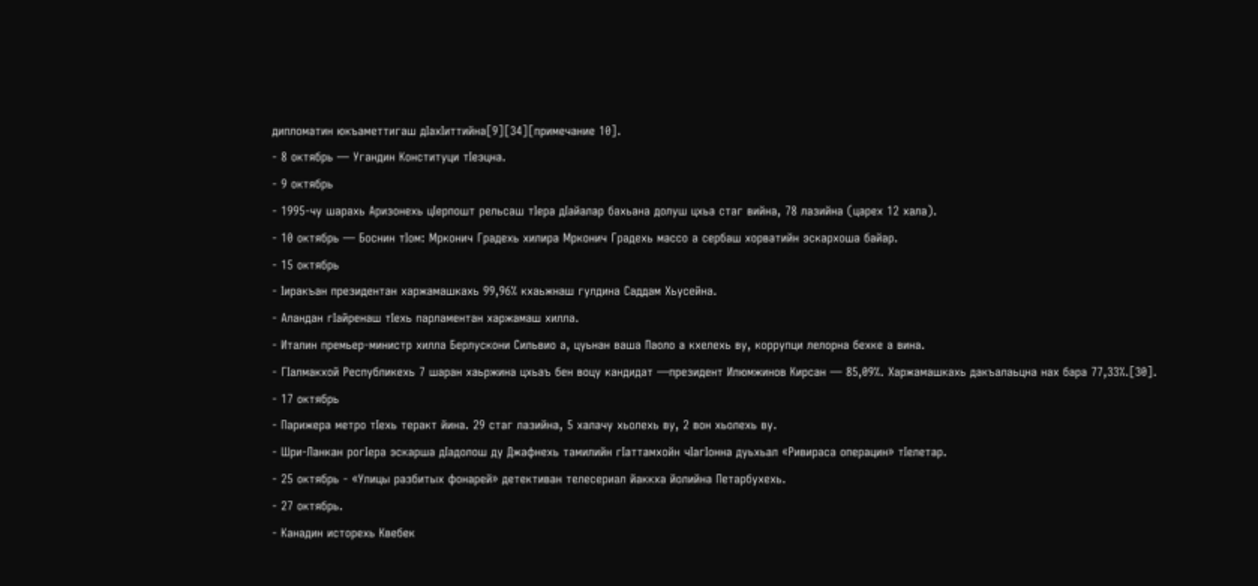дипломатин юкъаметтигаш дӀахӀиттийна[9][34][примечание 10].
- 8 октябрь — Угандин Конституци тӀеэцна.
- 9 октябрь
- 1995-чу шарахь Аризонехь цӀерпошт рельсаш тӀера дӀайалар бахьана долуш цхьа стаг вийна, 78 лазийна (царех 12 хала).
- 10 октябрь — Боснин тӀом: Мрконич Градехь хилира Мрконич Градехь массо а сербаш хорватийн эскархоша байар.
- 15 октябрь
- Ӏиракъан президентан харжамашкахь 99,96% кхаьжнаш гулдина Саддам Хьусейна.
- Аландан гӀайренаш тӀехь парламентан харжамаш хилла.
- Италин премьер-министр хилла Берлускони Сильвио а, цуьнан ваша Паоло а кхелехь ву, коррупци лелорна бехке а вина.
- ГӀалмакхой Республикехь 7 шаран хаьржина цхьаъ бен воцу кандидат —президент Илюмжинов Кирсан — 85,09%. Харжамашкахь дакъалаьцна нах бара 77,33%.[30].
- 17 октябрь
- Парижера метро тӀехь теракт йина. 29 стаг лазийна, 5 халачу хьолехь ву, 2 вон хьолехь ву.
- Шри-Ланкан рогӀера эскарша дӀадолош ду Джафнехь тамилийн гӀаттамхойн чӀагӀонна дуьхьал «Ривираса операцин» тӀелетар.
- 25 октябрь - «Улицы разбитых фонарей» детективан телесериал йаккха йолийна Петарбухехь.
- 27 октябрь.
- Канадин исторехь Квебек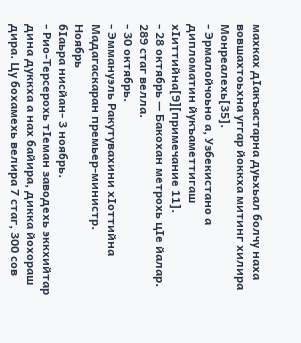махках дӀакъастарна дуьхьал болчу наха вовшахтоьхна уггар йоккха митинг хилира Монреалехь[35].
- Эрмалойчоьно а, Узбекистано а дипломатин йукъаметтигаш хӀиттийна[9][примечание 11].
- 28 октябрь — Бакохан метрохь цӀе йалар. 289 стаг велла.
- 30 октябрь.
- Эммануэль Ракутувахини хӀоттийна Мадагаскаран премьер-министр.
Ноябрь
бӀаьра нисйан- 3 ноябрь.
- Рио-Терсерохь тӀеман заводехь эккхийтар дина дуккха а нах байира, дикка йохораш дира. Цу бохамехь велира 7 стаг, 300 сов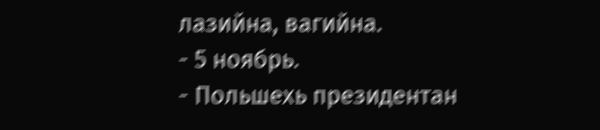лазийна, вагийна.
- 5 ноябрь.
- Польшехь президентан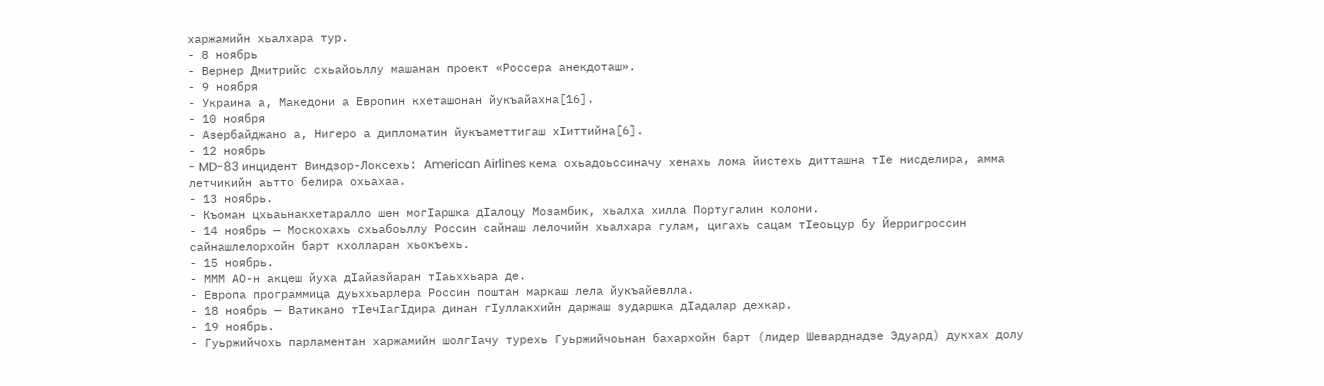харжамийн хьалхара тур.
- 8 ноябрь
- Вернер Дмитрийс схьайоьллу машанан проект «Россера анекдоташ».
- 9 ноября
- Украина а, Македони а Европин кхеташонан йукъайахна[16].
- 10 ноября
- Азербайджано а, Нигеро а дипломатин йукъаметтигаш хӀиттийна[6].
- 12 ноябрь
- MD-83 инцидент Виндзор-Локсехь: American Airlines кема охьадоьссиначу хенахь лома йистехь дитташна тӀе нисделира, амма летчикийн аьтто белира охьахаа.
- 13 ноябрь.
- Къоман цхьаьнакхетаралло шен могӀаршка дӀалоцу Мозамбик, хьалха хилла Португалин колони.
- 14 ноябрь — Москохахь схьабоьллу Россин сайнаш лелочийн хьалхара гулам, цигахь сацам тӀеоьцур бу Йерригроссин сайнашлелорхойн барт кхолларан хьокъехь.
- 15 ноябрь.
- МММ АО-н акцеш йуха дӀайазйаран тӀаьххьара де.
- Европа программица дуьххьарлера Россин поштан маркаш лела йукъайевлла.
- 18 ноябрь — Ватикано тӀечӀагӀдира динан гӀуллакхийн даржаш зударшка дӀадалар дехкар.
- 19 ноябрь.
- Гуьржийчохь парламентан харжамийн шолгӀачу турехь Гуьржийчоьнан бахархойн барт (лидер Шеварднадзе Эдуард) дукхах долу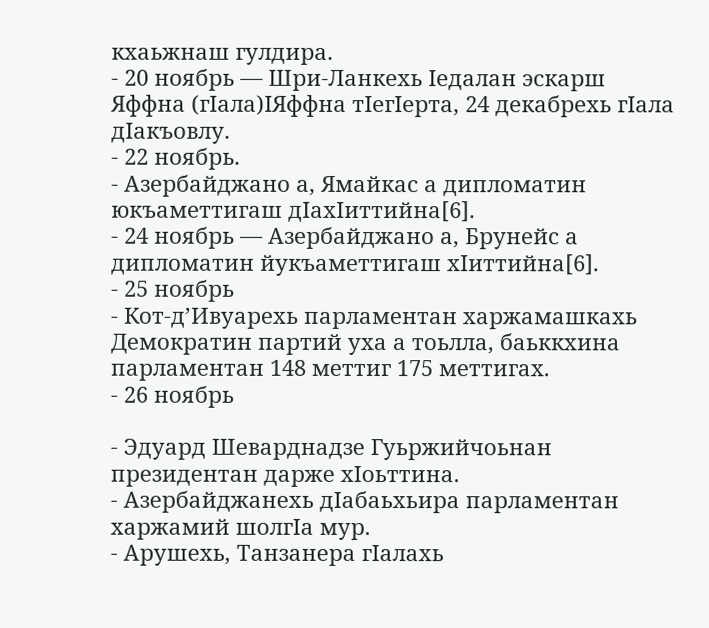кхаьжнаш гулдира.
- 20 ноябрь — Шри-Ланкехь Ӏедалан эскарш Яффна (гӀала)ӀЯффна тӀегӀерта, 24 декабрехь гӀала дӀакъовлу.
- 22 ноябрь.
- Азербайджано а, Ямайкас а дипломатин юкъаметтигаш дӀахӀиттийна[6].
- 24 ноябрь — Азербайджано а, Брунейс а дипломатин йукъаметтигаш хӀиттийна[6].
- 25 ноябрь
- Кот-д’Ивуарехь парламентан харжамашкахь Демократин партий уха а тоьлла, баьккхина парламентан 148 меттиг 175 меттигах.
- 26 ноябрь

- Эдуард Шеварднадзе Гуьржийчоьнан президентан дарже хӀоьттина.
- Азербайджанехь дӀабаьхьира парламентан харжамий шолгӀа мур.
- Арушехь, Танзанера гӀалахь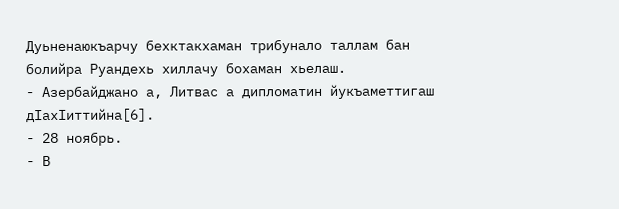Дуьненаюкъарчу бехктакхаман трибунало таллам бан болийра Руандехь хиллачу бохаман хьелаш.
- Азербайджано а, Литвас а дипломатин йукъаметтигаш дӀахӀиттийна[6].
- 28 ноябрь.
- В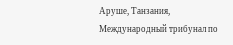Аруше, Танзания, Международный трибунал по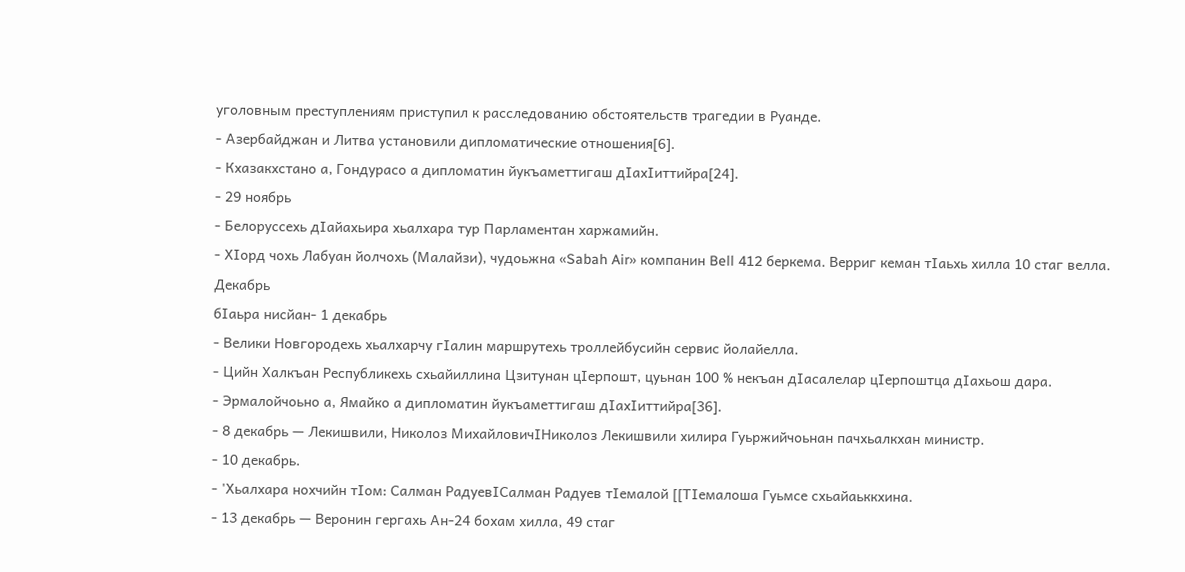уголовным преступлениям приступил к расследованию обстоятельств трагедии в Руанде.
- Азербайджан и Литва установили дипломатические отношения[6].
- Кхазакхстано а, Гондурасо а дипломатин йукъаметтигаш дӀахӀиттийра[24].
- 29 ноябрь
- Белоруссехь дӀайахьира хьалхара тур Парламентан харжамийн.
- ХӀорд чохь Лабуан йолчохь (Малайзи), чудоьжна «Sabah Air» компанин Bell 412 беркема. Верриг кеман тӀаьхь хилла 10 стаг велла.
Декабрь
бӀаьра нисйан- 1 декабрь
- Велики Новгородехь хьалхарчу гӀалин маршрутехь троллейбусийн сервис йолайелла.
- Цийн Халкъан Республикехь схьайиллина Цзитунан цӀерпошт, цуьнан 100 % некъан дӀасалелар цӀерпоштца дӀахьош дара.
- Эрмалойчоьно а, Ямайко а дипломатин йукъаметтигаш дӀахӀиттийра[36].
- 8 декабрь — Лекишвили, Николоз МихайловичӀНиколоз Лекишвили хилира Гуьржийчоьнан пачхьалкхан министр.
- 10 декабрь.
- 'Хьалхара нохчийн тӀом: Салман РадуевӀСалман Радуев тӀемалой [[ТӀемалоша Гуьмсе схьайаьккхина.
- 13 декабрь — Веронин гергахь Ан-24 бохам хилла, 49 стаг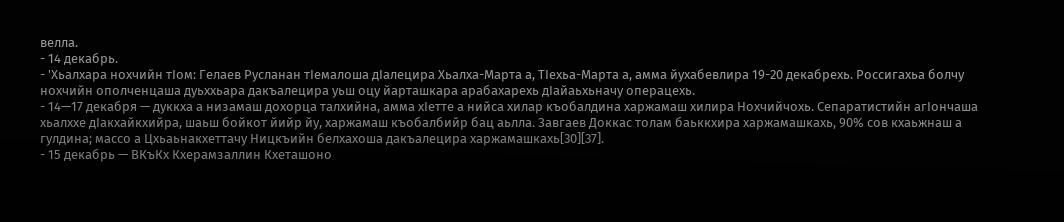велла.
- 14 декабрь.
- 'Хьалхара нохчийн тӀом: Гелаев Русланан тӀемалоша дӀалецира Хьалха-Марта а, ТӀехьа-Марта а, амма йухабевлира 19-20 декабрехь. Россигахьа болчу нохчийн ополченцаша дуьххьара дакъалецира уьш оцу йарташкара арабахарехь дӀайаьхьначу операцехь.
- 14—17 декабря — дуккха а низамаш дохорца талхийна, амма хӀетте а нийса хилар къобалдина харжамаш хилира Нохчийчохь. Сепаратистийн агӀончаша хьалххе дӀакхайкхийра, шаьш бойкот йийр йу, харжамаш къобалбийр бац аьлла. Завгаев Доккас толам баьккхира харжамашкахь, 90% сов кхаьжнаш а гулдина; массо а Цхьаьнакхеттачу Ницкъийн белхахоша дакъалецира харжамашкахь[30][37].
- 15 декабрь — ВКъКх Кхерамзаллин Кхеташоно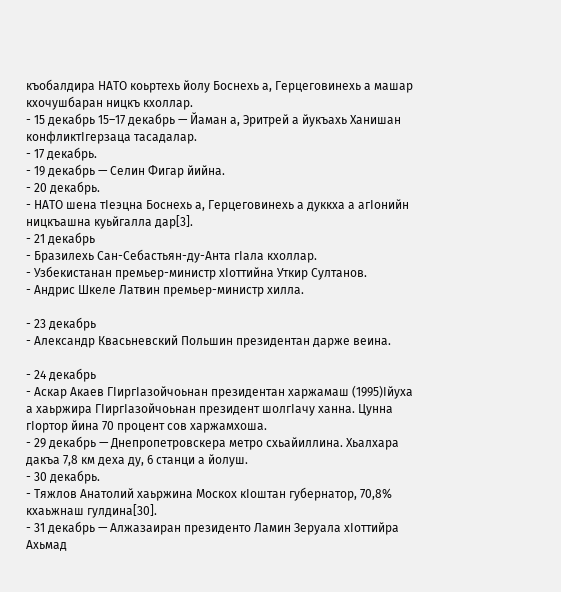къобалдира НАТО коьртехь йолу Боснехь а, Герцеговинехь а машар кхочушбаран ницкъ кхоллар.
- 15 декабрь 15–17 декабрь — Йаман а, Эритрей а йукъахь Ханишан конфликтӀгерзаца тасадалар.
- 17 декабрь.
- 19 декабрь — Селин Фигар йийна.
- 20 декабрь.
- НАТО шена тӀеэцна Боснехь а, Герцеговинехь а дуккха а агӀонийн ницкъашна куьйгалла дар[3].
- 21 декабрь
- Бразилехь Сан-Себастьян-ду-Анта гӀала кхоллар.
- Узбекистанан премьер-министр хӀоттийна Уткир Султанов.
- Андрис Шкеле Латвин премьер-министр хилла.

- 23 декабрь
- Александр Квасьневский Польшин президентан дарже веина.

- 24 декабрь
- Аскар Акаев ГӀиргӀазойчоьнан президентан харжамаш (1995)Ӏйуха а хаьржира ГӀиргӀазойчоьнан президент шолгӀачу ханна. Цунна гӀортор йина 70 процент сов харжамхоша.
- 29 декабрь — Днепропетровскера метро схьайиллина. Хьалхара дакъа 7,8 км деха ду, 6 станци а йолуш.
- 30 декабрь.
- Тяжлов Анатолий хаьржина Москох кӀоштан губернатор, 70,8% кхаьжнаш гулдина[30].
- 31 декабрь — Алжазаиран президенто Ламин Зеруала хӀоттийра Ахьмад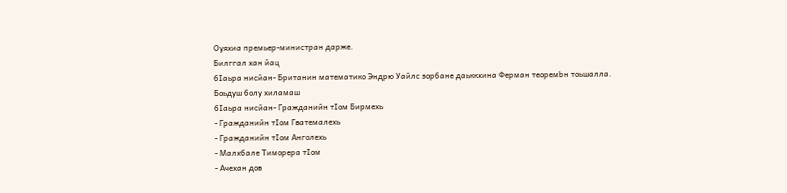Оуяхиа премьер-министран дарже.
Билггал хан йац
бӀаьра нисйан- Британин математико Эндрю Уайлс зорбане даьккхина Ферман теоремbн тоьшалла.
Боьдуш болу хиламаш
бӀаьра нисйан- Гражданийн тӀом Бирмехь
- Гражданийн тӀом Гватемалехь
- Гражданийн тӀом Анголехь
- Малхбале Тиморера тӀом
- Ачехан дов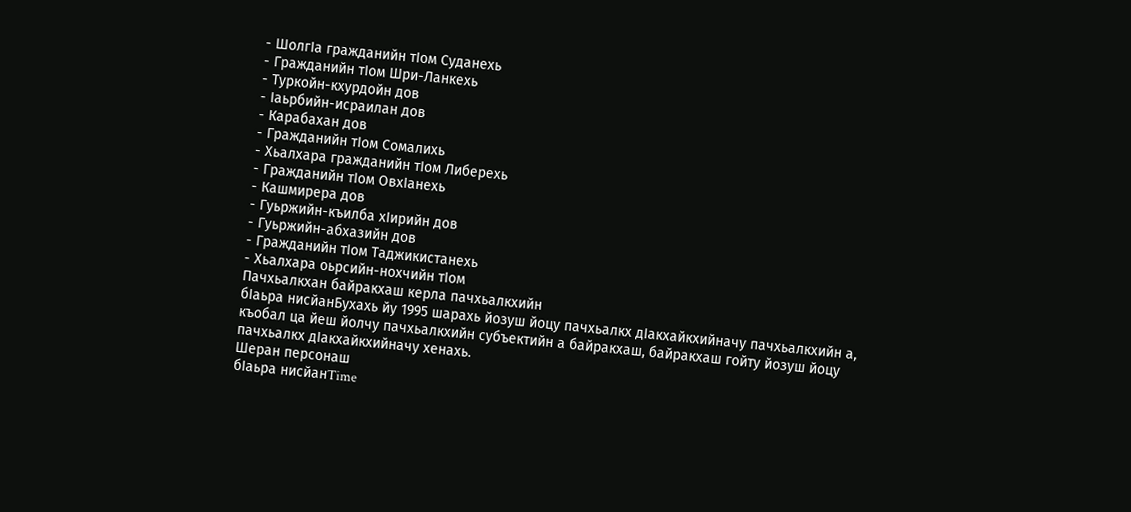- ШолгӀа гражданийн тӀом Суданехь
- Гражданийн тӀом Шри-Ланкехь
- Туркойн-кхурдойн дов
- Ӏаьрбийн-исраилан дов
- Карабахан дов
- Гражданийн тӀом Сомалихь
- Хьалхара гражданийн тӀом Либерехь
- Гражданийн тӀом ОвхӀанехь
- Кашмирера дов
- Гуьржийн-къилба хӀирийн дов
- Гуьржийн-абхазийн дов
- Гражданийн тӀом Таджикистанехь
- Хьалхара оьрсийн-нохчийн тӀом
Пачхьалкхан байракхаш керла пачхьалкхийн
бӀаьра нисйанБухахь йу 1995 шарахь йозуш йоцу пачхьалкх дӀакхайкхийначу пачхьалкхийн а, къобал ца йеш йолчу пачхьалкхийн субъектийн а байракхаш, байракхаш гойту йозуш йоцу пачхьалкх дӀакхайкхийначу хенахь.
Шеран персонаш
бӀаьра нисйанTime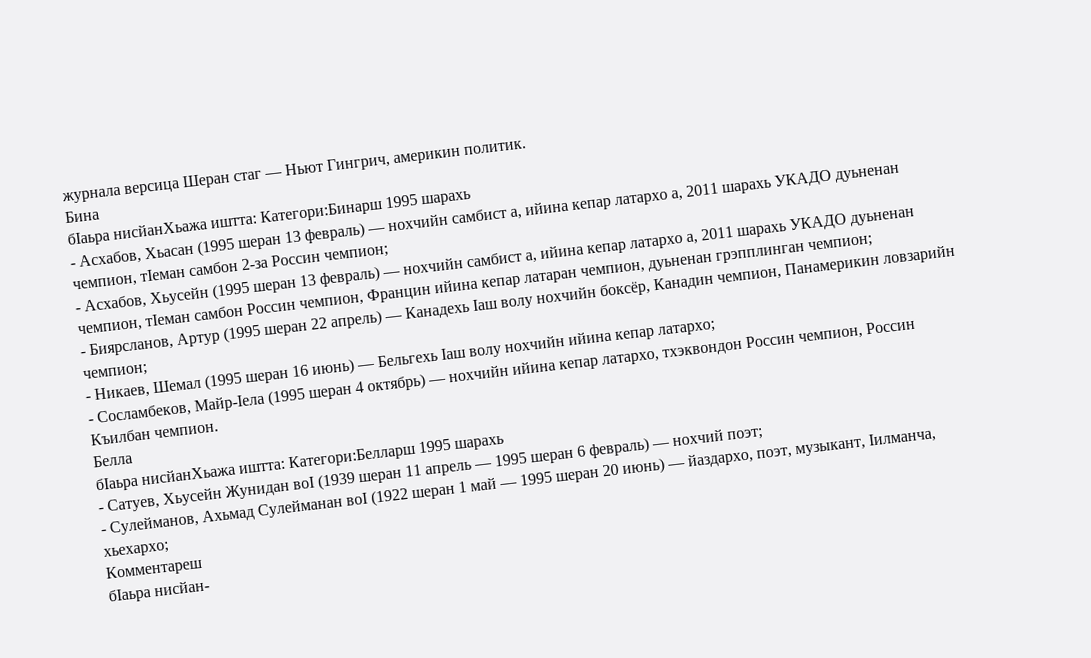журнала версица Шеран стаг — Ньют Гингрич, америкин политик.
Бина
бӀаьра нисйанХьажа иштта: Категори:Бинарш 1995 шарахь
- Асхабов, Хьасан (1995 шеран 13 февраль) — нохчийн самбист а, ийина кепар латархо а, 2011 шарахь УКАДО дуьненан чемпион, тӀеман самбон 2-за Россин чемпион;
- Асхабов, Хьусейн (1995 шеран 13 февраль) — нохчийн самбист а, ийина кепар латархо а, 2011 шарахь УКАДО дуьненан чемпион, тӀеман самбон Россин чемпион, Францин ийина кепар латаран чемпион, дуьненан грэпплинган чемпион;
- Биярсланов, Артур (1995 шеран 22 апрель) — Канадехь Ӏаш волу нохчийн боксёр, Канадин чемпион, Панамерикин ловзарийн чемпион;
- Никаев, Шемал (1995 шеран 16 июнь) — Бельгехь Ӏаш волу нохчийн ийина кепар латархо;
- Сосламбеков, Майр-Ӏела (1995 шеран 4 октябрь) — нохчийн ийина кепар латархо, тхэквондон Россин чемпион, Россин Къилбан чемпион.
Белла
бӀаьра нисйанХьажа иштта: Категори:Белларш 1995 шарахь
- Сатуев, Хьусейн Жунидан воӀ (1939 шеран 11 апрель — 1995 шеран 6 февраль) — нохчий поэт;
- Сулейманов, Ахьмад Сулейманан воӀ (1922 шеран 1 май — 1995 шеран 20 июнь) — йаздархо, поэт, музыкант, Ӏилманча, хьехархо;
Комментареш
бӀаьра нисйан-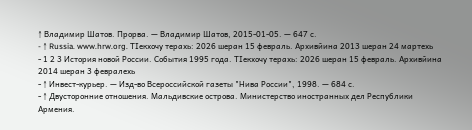↑ Владимир Шатов. Прорва. — Владимир Шатов, 2015-01-05. — 647 с.
- ↑ Russia. www.hrw.org. ТӀекхочу терахь: 2026 шеран 15 февраль. Архивйина 2013 шеран 24 мартехь
- 1 2 3 История новой России. События 1995 года. ТӀекхочу терахь: 2026 шеран 15 февраль. Архивйина 2014 шеран 3 февралехь
- ↑ Инвест-курьер. — Изд-во Всероссийской газеты "Нива России", 1998. — 684 с.
- ↑ Двусторонние отношения. Мальдивские острова. Министерство иностранных дел Республики Армения.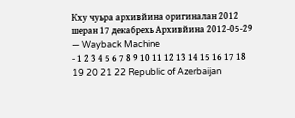Кху чуьра архивйина оригиналан 2012 шеран 17 декабрехь Архивйина 2012-05-29 — Wayback Machine
- 1 2 3 4 5 6 7 8 9 10 11 12 13 14 15 16 17 18 19 20 21 22 Republic of Azerbaijan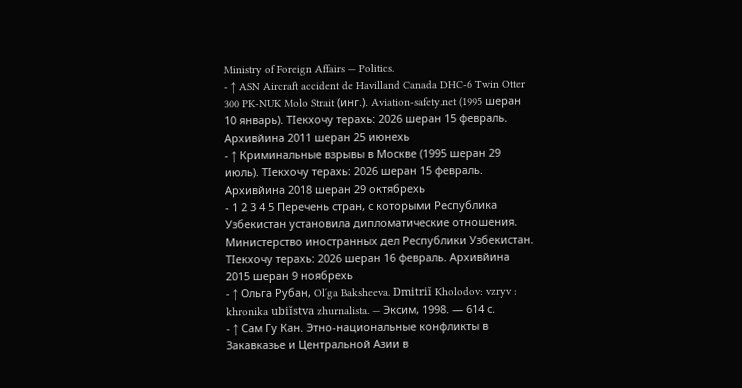Ministry of Foreign Affairs — Politics.
- ↑ ASN Aircraft accident de Havilland Canada DHC-6 Twin Otter 300 PK-NUK Molo Strait (инг.). Aviation-safety.net (1995 шеран 10 январь). ТӀекхочу терахь: 2026 шеран 15 февраль. Архивйина 2011 шеран 25 июнехь
- ↑ Криминальные взрывы в Москве (1995 шеран 29 июль). ТӀекхочу терахь: 2026 шеран 15 февраль. Архивйина 2018 шеран 29 октябрехь
- 1 2 3 4 5 Перечень стран, с которыми Республика Узбекистан установила дипломатические отношения. Министерство иностранных дел Республики Узбекистан. ТӀекхочу терахь: 2026 шеран 16 февраль. Архивйина 2015 шеран 9 ноябрехь
- ↑ Ольга Рубан, Olʹga Baksheeva. Dmitriĭ Kholodov: vzryv : khronika ubiĭstva zhurnalista. — Эксим, 1998. — 614 с.
- ↑ Сам Гу Кан. Этно-национальные конфликты в Закавказье и Центральной Азии в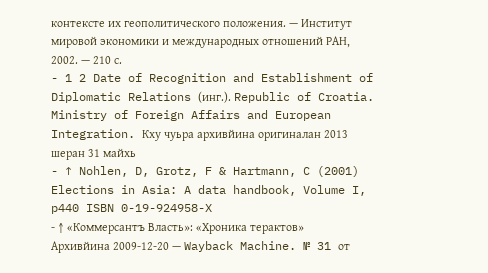контексте их геополитического положения. — Институт мировой экономики и международных отношений РАН, 2002. — 210 с.
- 1 2 Date of Recognition and Establishment of Diplomatic Relations (инг.). Republic of Croatia. Ministry of Foreign Affairs and European Integration. Кху чуьра архивйина оригиналан 2013 шеран 31 майхь
- ↑ Nohlen, D, Grotz, F & Hartmann, C (2001) Elections in Asia: A data handbook, Volume I, p440 ISBN 0-19-924958-X
- ↑ «Коммерсантъ Власть»: «Хроника терактов» Архивйина 2009-12-20 — Wayback Machine. № 31 от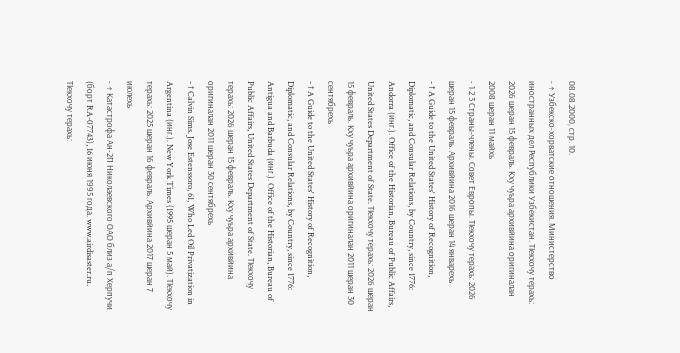08.08.2000, стр. 10.
- ↑ Узбекско-хорватские отношения. Министерство иностранных дел Республики Узбекистан. ТӀекхочу терахь: 2026 шеран 15 февраль. Кху чуьра архивйина оригиналан 2008 шеран 11 майхь
- 1 2 3 Страны-члены. Совет Европы. ТӀекхочу терахь: 2026 шеран 15 февраль. Архивйина 2016 шеран 14 январехь
- ↑ A Guide to the United States' History of Recognition, Diplomatic, and Consular Relations, by Country, since 1776: Andorra (инг.). Office of the Historian, Bureau of Public Affairs, United States Department of State. ТӀекхочу терахь: 2026 шеран 15 февраль. Кху чуьра архивйина оригиналан 2011 шеран 30 сентябрехь
- ↑ A Guide to the United States' History of Recognition, Diplomatic, and Consular Relations, by Country, since 1776: Antigua and Barbuda (инг.). Office of the Historian, Bureau of Public Affairs, United States Department of State. ТӀекхочу терахь: 2026 шеран 15 февраль. Кху чуьра архивйина оригиналан 2011 шеран 30 сентябрехь
- ↑ Calvin Sims. Jose Estenssoro, 61, Who Led Oil Privatization in Argentina (инг.). New York Times (1995 шеран 5 май). ТӀекхочу терахь: 2025 шеран 16 февраль. Архивйина 2017 шеран 7 июлехь
- ↑ Катастрофа Ан-2П Николаевского ОАО близ а/п Херпучи (борт RA-07743), 16 июня 1995 года. www.airdisaster.ru. ТӀекхочу терахь: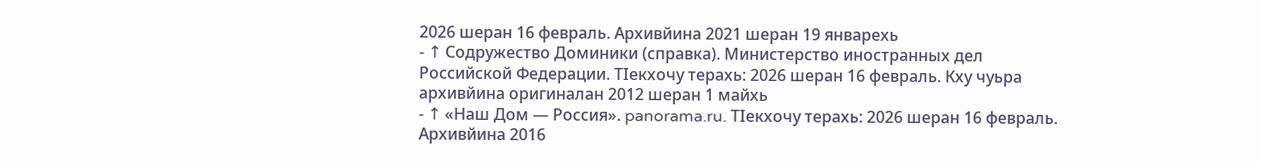2026 шеран 16 февраль. Архивйина 2021 шеран 19 январехь
- ↑ Содружество Доминики (справка). Министерство иностранных дел Российской Федерации. ТӀекхочу терахь: 2026 шеран 16 февраль. Кху чуьра архивйина оригиналан 2012 шеран 1 майхь
- ↑ «Наш Дом — Россия». panorama.ru. ТӀекхочу терахь: 2026 шеран 16 февраль. Архивйина 2016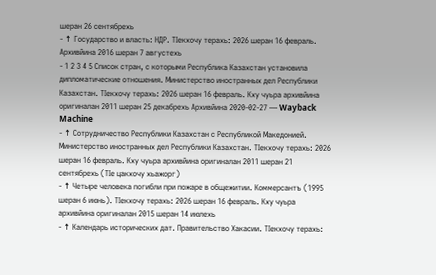шеран 26 сентябрехь
- ↑ Государство и власть: НДР. ТӀекхочу терахь: 2026 шеран 16 февраль. Архивйина 2016 шеран 7 августехь
- 1 2 3 4 5 Список стран, с которыми Республика Казахстан установила дипломатические отношения. Министерство иностранных дел Республики Казахстан. ТӀекхочу терахь: 2026 шеран 16 февраль. Кху чуьра архивйина оригиналан 2011 шеран 25 декабрехь Архивйина 2020-02-27 — Wayback Machine
- ↑ Сотрудничество Республики Казахстан с Республикой Македонией. Министерство иностранных дел Республики Казахстан. ТӀекхочу терахь: 2026 шеран 16 февраль. Кху чуьра архивйина оригиналан 2011 шеран 21 сентябрехь (ТӀе цакхочу хьажорг)
- ↑ Четыре человека погибли при пожаре в общежитии. Коммерсантъ (1995 шеран 6 июнь). ТӀекхочу терахь: 2026 шеран 16 февраль. Кху чуьра архивйина оригиналан 2015 шеран 14 июлехь
- ↑ Календарь исторических дат. Правительство Хакасии. ТӀекхочу терахь: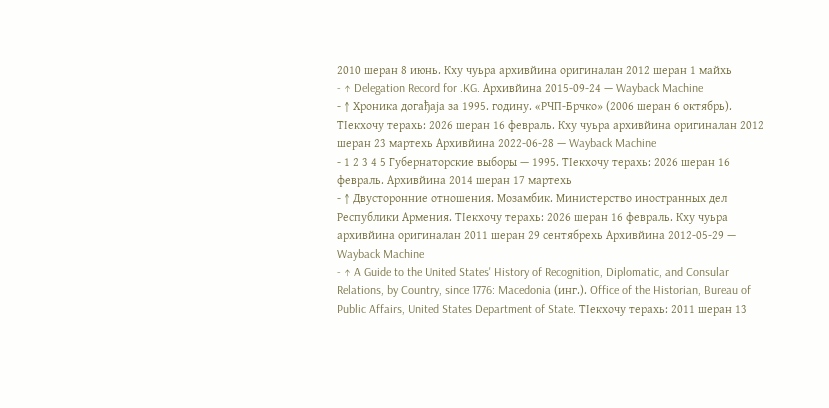2010 шеран 8 июнь. Кху чуьра архивйина оригиналан 2012 шеран 1 майхь
- ↑ Delegation Record for .KG. Архивйина 2015-09-24 — Wayback Machine
- ↑ Хроника догађаја за 1995. годину. «РЧП-Брчко» (2006 шеран 6 октябрь). ТӀекхочу терахь: 2026 шеран 16 февраль. Кху чуьра архивйина оригиналан 2012 шеран 23 мартехь Архивйина 2022-06-28 — Wayback Machine
- 1 2 3 4 5 Губернаторские выборы — 1995. ТӀекхочу терахь: 2026 шеран 16 февраль. Архивйина 2014 шеран 17 мартехь
- ↑ Двусторонние отношения. Мозамбик. Министерство иностранных дел Республики Армения. ТӀекхочу терахь: 2026 шеран 16 февраль. Кху чуьра архивйина оригиналан 2011 шеран 29 сентябрехь Архивйина 2012-05-29 — Wayback Machine
- ↑ A Guide to the United States' History of Recognition, Diplomatic, and Consular Relations, by Country, since 1776: Macedonia (инг.). Office of the Historian, Bureau of Public Affairs, United States Department of State. ТӀекхочу терахь: 2011 шеран 13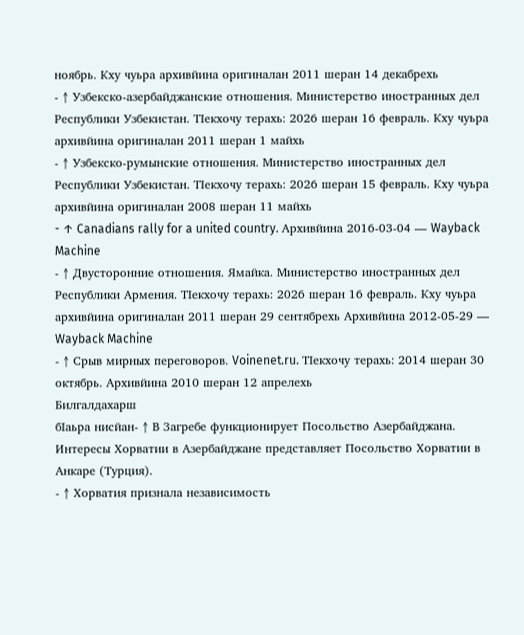ноябрь. Кху чуьра архивйина оригиналан 2011 шеран 14 декабрехь
- ↑ Узбекско-азербайджанские отношения. Министерство иностранных дел Республики Узбекистан. ТӀекхочу терахь: 2026 шеран 16 февраль. Кху чуьра архивйина оригиналан 2011 шеран 1 майхь
- ↑ Узбекско-румынские отношения. Министерство иностранных дел Республики Узбекистан. ТӀекхочу терахь: 2026 шеран 15 февраль. Кху чуьра архивйина оригиналан 2008 шеран 11 майхь
- ↑ Canadians rally for a united country. Архивйина 2016-03-04 — Wayback Machine
- ↑ Двусторонние отношения. Ямайка. Министерство иностранных дел Республики Армения. ТӀекхочу терахь: 2026 шеран 16 февраль. Кху чуьра архивйина оригиналан 2011 шеран 29 сентябрехь Архивйина 2012-05-29 — Wayback Machine
- ↑ Срыв мирных переговоров. Voinenet.ru. ТӀекхочу терахь: 2014 шеран 30 октябрь. Архивйина 2010 шеран 12 апрелехь
Билгалдахарш
бӀаьра нисйан- ↑ В Загребе функционирует Посольство Азербайджана. Интересы Хорватии в Азербайджане представляет Посольство Хорватии в Анкаре (Турция).
- ↑ Хорватия признала независимость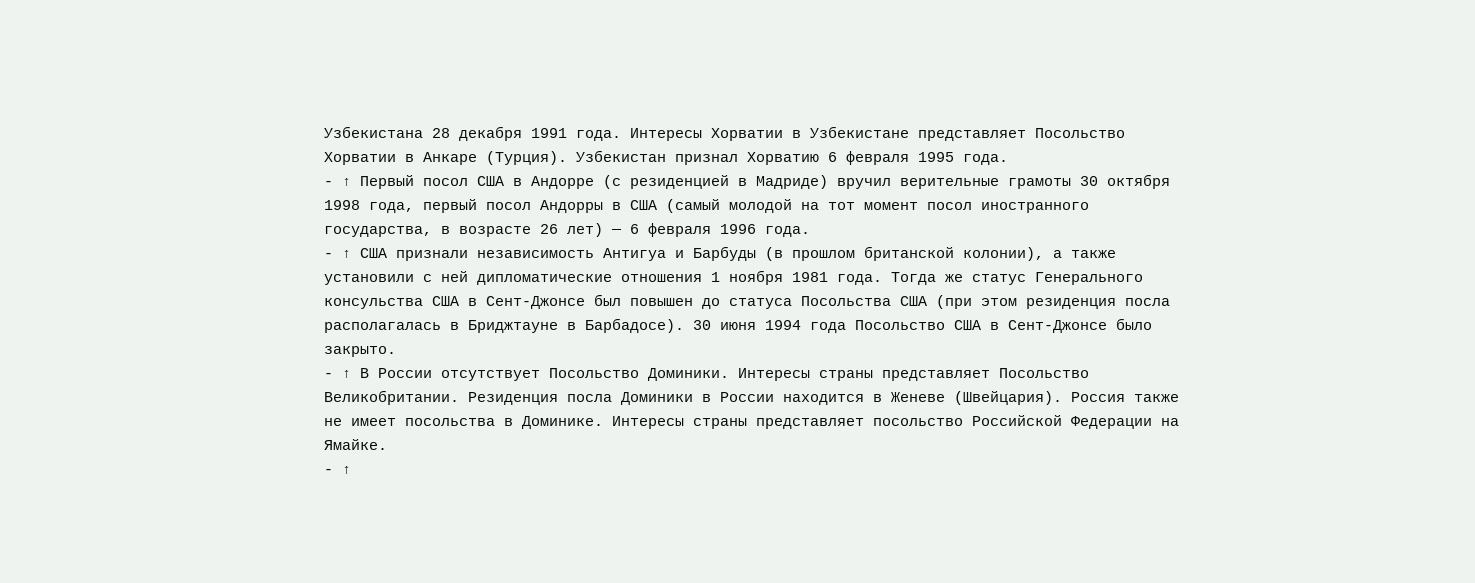Узбекистана 28 декабря 1991 года. Интересы Хорватии в Узбекистане представляет Посольство Хорватии в Анкаре (Турция). Узбекистан признал Хорватию 6 февраля 1995 года.
- ↑ Первый посол США в Андорре (с резиденцией в Мадриде) вручил верительные грамоты 30 октября 1998 года, первый посол Андорры в США (самый молодой на тот момент посол иностранного государства, в возрасте 26 лет) — 6 февраля 1996 года.
- ↑ США признали независимость Антигуа и Барбуды (в прошлом британской колонии), а также установили с ней дипломатические отношения 1 ноября 1981 года. Тогда же статус Генерального консульства США в Сент-Джонсе был повышен до статуса Посольства США (при этом резиденция посла располагалась в Бриджтауне в Барбадосе). 30 июня 1994 года Посольство США в Сент-Джонсе было закрыто.
- ↑ В России отсутствует Посольство Доминики. Интересы страны представляет Посольство Великобритании. Резиденция посла Доминики в России находится в Женеве (Швейцария). Россия также не имеет посольства в Доминике. Интересы страны представляет посольство Российской Федерации на Ямайке.
- ↑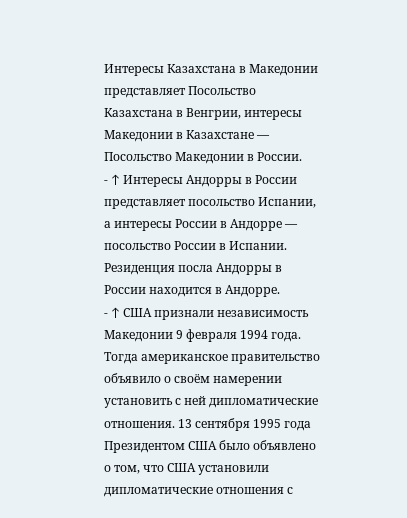Интересы Казахстана в Македонии представляет Посольство Казахстана в Венгрии, интересы Македонии в Казахстане — Посольство Македонии в России.
- ↑ Интересы Андорры в России представляет посольство Испании, а интересы России в Андорре — посольство России в Испании. Резиденция посла Андорры в России находится в Андорре.
- ↑ США признали независимость Македонии 9 февраля 1994 года. Тогда американское правительство объявило о своём намерении установить с ней дипломатические отношения. 13 сентября 1995 года Президентом США было объявлено о том, что США установили дипломатические отношения с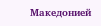Македонией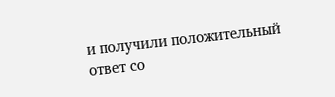и получили положительный ответ со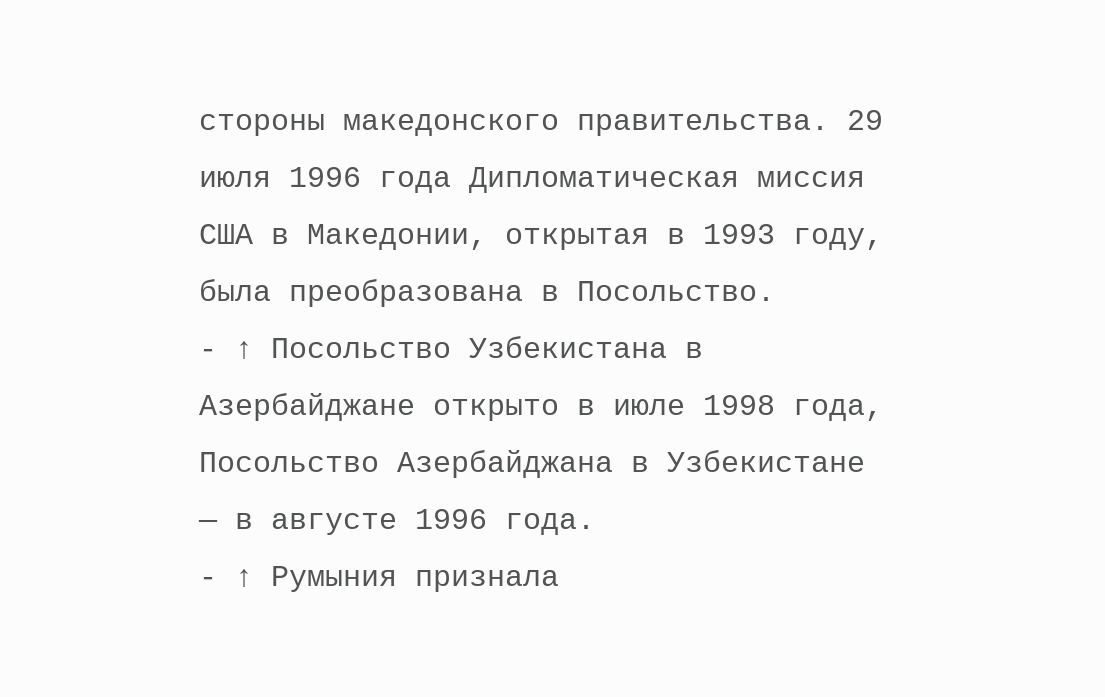стороны македонского правительства. 29 июля 1996 года Дипломатическая миссия США в Македонии, открытая в 1993 году, была преобразована в Посольство.
- ↑ Посольство Узбекистана в Азербайджане открыто в июле 1998 года, Посольство Азербайджана в Узбекистане — в августе 1996 года.
- ↑ Румыния признала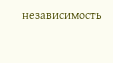независимость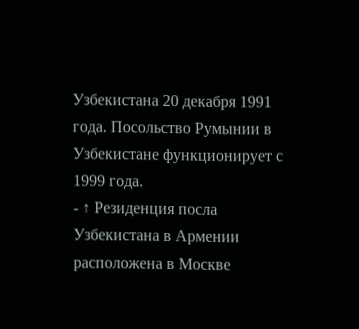Узбекистана 20 декабря 1991 года. Посольство Румынии в Узбекистане функционирует с 1999 года.
- ↑ Резиденция посла Узбекистана в Армении расположена в Москве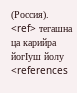(Россия).
<ref> тегашна ца карийра йогӀуш йолу <references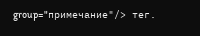group="примечание"/> тег.